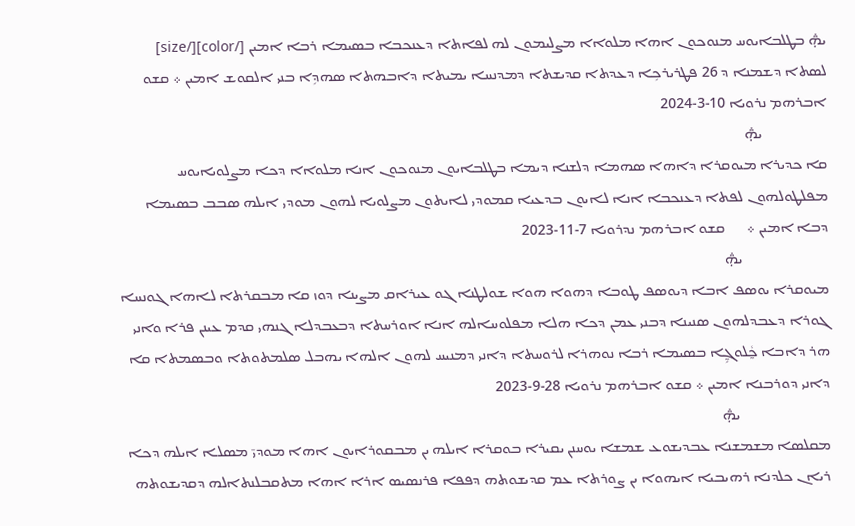ܞ ܒܛܠܒܐܝܘܚ ܡܢܘܟܘܢ ܐܗܐ ܡܠܘܐܐ ܡܨܠܝܡܘܢ ܠܗ ܠܦܐܬܐ ܕܥܢܟܒܐ ܒܤܝܡܐ ܪܒܐ ܐܡܝܢ [/color][/size]
ܠܤܬܐ ܕܫܡܢܐ ܕ 26 ܦܛܪܝܪܟܹܐ ܕܥܕܬܐ ܩܕܝܫܬܐ ܕܡܕܢܚܐ ܝܡܝܬܐ ܕܐܒܗܬܐ ܤܗܕܹܐ ܒܢܝ ܐܠܩܘܫ ܐܡܝܢ ܀ ܩܫܘ ܐܒܪܗܡ ܢܪܘܝܐ 10-3-2024
                  ܞ
ܩܐ ܟܕܝܪܐ ܡܝܘܩܪܐ ܕܐܗܐ ܤܗܡܐ ܕܠܫܢܐ ܕܝܡܐ ܒܛܠܒܐܝܘܢ ܡܢܘܟܘܢ ܐܢܐ ܡܠܘܐܐ ܕܟܐ ܡܨܠܘܝܐܝܘܚ ܡܦܠܛܘܠܗܘܢ ܠܦܬܐ ܕܥܢܟܒܐ ܐܢܐ ܠܐܝܘܢ ܒܕܥܝܐ ܩܡܘܕܝ ܠܐܝܬܘܢ ܡܨܠܘܝܐ ܠܗܘܢ ܡܘܕܝ ܐܝܠܗ ܤܒܒ ܒܤܝܡܐ ܕܒܐ ܐܡܝܢ ܀      ܩܫܘ ܐܒܪܗܡ ܢܕܪܘܝܐ 7-11-2023
                        ܞ
ܡܝܘܩܪܐ ܝܘܣܦ ܐܒܐ ܕܝܘܣܦ ܛܘܒܐ ܕܗܘܐ ܗܘܐ ܫܘܠܛܢܐ ܓܘ ܥܝܪܐܩ ܡܨܝܢܐ ܕܘܙ ܩܐ ܡܒܩܪܬܐ ܠܐܗܐ ܓܘܢܚܐ ܓܘܪܐ ܕܥܒܕܠܗܘܢ ܤܢܝܢܐ ܕܒܢܝ ܥܡܢ ܕܟܐ ܗܠܐ ܡܦܠܘܚܐܠܗ ܐܢܐ ܐܘܪܚܬܐ ܕܒܥܒܕܠܐ ܓܢܗܝ ܩܕܡ ܥܝܢܢ ܦܪܐ ܘܐܢܝ ܗܪ ܕܐܒܐ ܟ̰ܵܠܘܓ̰ܹܐ ܒܤܝܡܐ ܪܒܐ ܢܘܗܪܐ ܠܪܘܚܬܐ ܕܐܢܝ ܕܡܢܝܚ ܠܗܘܢ ܐܠܗܐ ܝܗܒܠ ܤܠܡܬܘܬܐ ܘܒܤܡܬܐ ܩܐ ܕܐܢܝ ܕܘܪܒܢܐ ܐܡܝܢ ܀ ܩܫܘ ܐܒܪܗܡ ܢܪܘܝܐ 28-9-2023
                         ܞ
ܡܩܠܤܐ ܡܫܡܫܢܐ ܥܒܕܝܫܘܥ ܫܡܫܐ ܝܘܚܢܢ ܝܩܝܪܐ ܒܘܩܪܐ ܐܝܠܗ ܝܢ ܡܒܩܘܪܐܝܘܢ ܐܗܐ ܡܘܕܝ̄ ܡܤܠܐ ܐܝܠܗ ܕܟܐ ܪܝܐܢ ܟܠܕܢܐ ܪܗܝܒܝܐ ܐܝܗܘܐ ܝܢ ܨܘܪܬܐ ܥܡ ܩܕܝܫܘܬܗ ܕܦܦܐ ܦܪܢܤܝܤ ܐܪܐ ܐܗܐ ܡܬܩܒܠܢܬܐܠܗ ܕܩܕܝܫܘܬܗ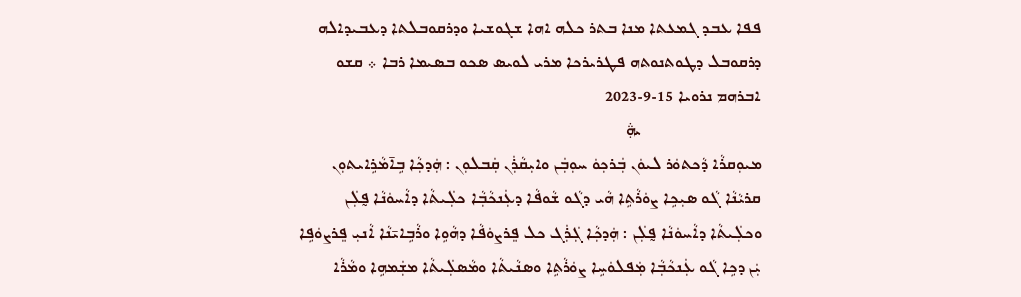ܦܦܐ ܥܒܕ ܓܡܥܬܐ ܡܢܐ ܒܬܪ ܟܠܗ ܐܗܐ ܫܓܘܫܝܐ ܘܕܪܩܘܒܠܬܐ ܕܥܒܝܕܐܠܗ ܕܪܩܘܒܠ ܕܛܘܬܢܘܬܗ ܦܛܪܝܪܟܐ ܡܪܝ ܠܘܝܣ ܤܟܘ ܒܤܝܡܐ ܪܒܐ ܀ ܩܫܘ ܐܒܪܗܡ ܢܪܘܝܐ 15-9-2023
                           ܞ
ܡܝܘܼܩܪܵܐ ܕܵܟܬܘܿܪ ܠܝܘܿܢ ܒܲܪܟܼܘܿ ܚܘܼܒܲܢ ܘܐܝܼܩܵܪܲܢ ܩܲܒܠܘܼܢ : ܗܲܕܟܼܵܐ ܒܹܐ̄ܡܵܪܹܐܝܬܘܼܢ ܩܪܝܵܢܵܐ ܓܵܘ ܤܝܼܟܹܐ ܨܘܿܪܵܬܹܐ ܗܵܝ ܕܓܵܘ ܫܵܘܦܵܐ ܕܥܲܢܟܵܒܼܵܐ ܟܠܲܝܬܵܐ ܕܐܵܚܘܿܢܵܐ ܦ̰ܠܲܢ ܘܟܠܲܝܬܵܐ ܕܐܵܚܘܿܢܵܐ ܦ̰ܠܲܢ : ܗܲܕܟܼܵܐ ܓܲܪܲܓ ܟܠ ܦܸܪܨܘܿܦܵܐ ܕܗܵܘܹܐ ܘܪܵܒܹܐܝ̄ܢܵܐ ܐܵܢܝܼ ܦܸܪܨܘܿܦܹܐ ܝܲܢ ܕܟܹܐ ܓܵܘ ܥܲܢܟܵܒܼܵܐ ܡܲܦܠܘܿܚܹܐ ܨܘܿܪܵܬܹܐ ܘܣܢܵܝܬܵܐ ܘܡܵܣܠܲܝܬܵܐ ܡܫܲܡܗܹܐ ܘܡܵܪܵܐ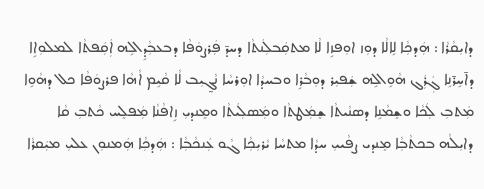ܕܐܝܼܩܵܪܵܐ : ܗܲܕܟܼܵܐ ܠܹܐܠܵܐ ܕܘܼܙ ܐܘܼܦܙܹܐ ܠܵܐ ܡܬܩܲܒܠܲܢܬܵܐ ܕܚܕ̄ ܦܲܪܨܘܿܦܵܐ ܕܒܥܒܼܵܕܹܐܠܹܗ ܐܲܩܲܦܬܵܐ ܠܡܠܘܼܐܹܐ ܕܐ̄ܚܹܪ̄ܢܹܐ ܓܲܪܲܓ ܗܵܘܹܐܠܹܗ ܫܲܦܝܼܪ ܕܘܼܒܵܪܹܐ ܘܒܚܕܵܐ ܐܘܼܪܚܵܐ ܢܵܓ̰ܝܼܒ ܠܵܐ ܩܵܝܹܡ ܐܵܗܵܐ ܦܪܨܘܿܦܵܐ ܟܠ ܕܗܵܘܹܐ ܡܲܬܒܼ ܠܲܟܵܐ ܘܫܸܡܵܢܹܐ ܕܤܢܵܝܬܵܐ ܫܸܡܲܛܬܵܐ ܘܡܲܤܠܲܝܬܵܐ ܘܡܸܢܕܝܼ ܙܹܐܦܵܢܵܐ ܡܲܦܠܸܚ ܟܵܬܒܼ ܩܵܐ ܕܐܝܼܠܵܗ ܒܟܬܵܒܼܵܐ ܡܸܢܕܝ ܨܦܵܝܝܼ ܚܕܵܐ ܡܬܚܵܐ ܝܵܪܝܼܟܼܵܐ ܓܵܘ ܥܲܢܟܵܒܼܵܐ : ܗܲܕܟܼܵܐ ܗܲܡܢܘܼܢ ܥܠܝܼ ܡܝܲܩܪܵܐ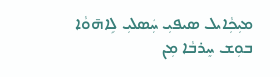ܡܝܼܟܼܵܐܝܠ ܤܝܦܝܼ ܚܲܤܠܝܼ ܠܹܐܗ̄ܘܵܐ ܒܘܼܫ ܚܸܪܒܵܐ ܡܼܢ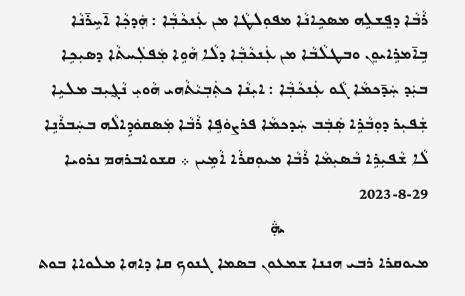ܪܵܒܵܐ ܕܦܸܫܠܹܗ ܡܤܟܹܐܢܵܐ ܡܦܘܼܠܛܵܐ ܡܢ ܥܲܢܟܵܒܼܵܐ : ܗܲܕܟܼܵܐ ܐ̄ܚܹܪ̄ܢܵܐ ܒܹܐ̄ܡܪܹܐܝܘܸܢ ܘܒܛܠܵܒܵܐ ܡܢ ܥܲܢܟܵܒܼܵܐ ܕܠܵܐ ܗܵܘܹܐ ܡܲܦܠܲܚܬܵܐ ܕܤܝܼܟܹܐ ܒܝܲܕ ܚܲܕ̄ܟܡܵܐ ܓܵܘ ܥܲܢܟܵܒܼܵܐ : ܐܝܼܢܵܐ ܟܬܲܒܼܝܵܬܵܗܝ ܗܵܘܝܼ ܢܵܓ̰ܝܼܒ ܡܠܝܹܐ ܫܲܦܝܼܪ ܕܘܼܒܵܪܹܐ ܤܲܒܲܒ ܚܲܕܟܡܵܐ ܦܪܨܘܿܦܹܐ ܪܵܒܵܐ ܡܲܤܩܘܿܕܹܐܠܵܗ ܒܚܲܒܪܵܢܹܐ ܠܵܐ ܫܵܦܝܼܪܹܐ ܒܵܤܝܼܡܵܐ ܪܵܒܵܐ ܡܝܘܼܩܪܵܐ ܐܵܡܹܝܢ ܀ ܩܫܘܐܒܪܗܡ ܢܪܘܝܐ 29-8-2023
                                ܞ
ܡܝܘܩܪܐ ܪܒܝ ܗܢܢܐ ܫܡܥܘܢ ܒܤܡܐ ܓܢܘܟ ܩܐ ܕܐܗܐ ܡܠܘܐܐ ܒܘܬ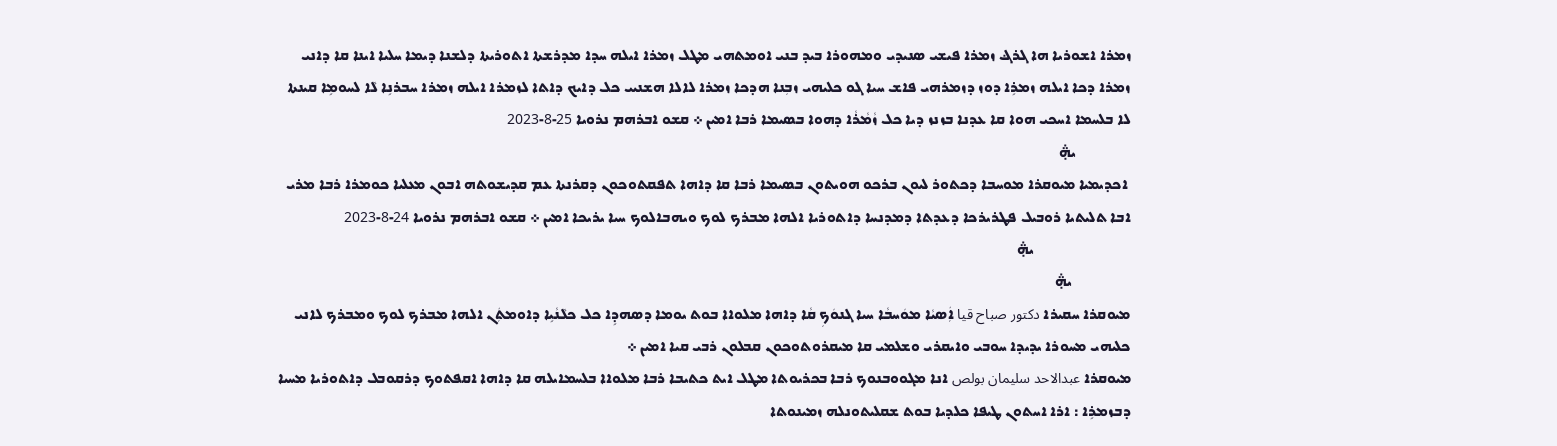ܙܡܪܐ ܐܫܘܪܝܐ ܗܐ ܓܪܔ ܙܡܪܐ ܦܝܫܝ ܤܢܝܕܝ ܘܡܗܘܪܐ ܒܝܕ ܒܢܝ ܐܘܡܬܗܝ ܡܛܠ ܙܡܪܐ ܐܝܠܗ ܚܕܐ ܡܕܪܫܬܐ ܐܬܘܪܝܬܐ ܕܠܫܢܐ ܕܝܡܐ ܚܠܝܐ ܐܝܢܐ ܩܐ ܕܐܢܝ ܙܡܪܐ ܕܟܐ ܐܝܠܗ ܙܡܪܹܐ ܕܘܙ ܕܙܡܪܗܝ ܦܐܫ ܚܝܐ ܓܘ ܟܠܝܗܝ ܙܒܼܢܐ ܗܕܟܐ ܙܡܪܐ ܠܐܠܐ ܗܫܢܝܝ ܟܠ ܕܐܝܟ ܕܐܬܐ ܠܙܡܪܐ ܐܝܠܗ ܙܡܪܐ ܚܒܪܢܹܐ ܠܵܐ ܠܚܘܡܹܐ ܩܝܢܬܐ ܠܐ ܒܠܚܡܐ ܐܚܟܝ ܗܘܐ ܩܐ ܥܕܢܐ ܒܙܢܙ ܕܝܐ ܟܠ ܙܵܡܵܪܵܐ ܕܗܘܐ ܒܤܝܡܐ ܪܒܐ ܐܡܝܢ ܀ ܩܫܘ ܐܒܪܗܡ ܢܪܘܝܐ 25-8-2023
                ܞ
 ܐܟܕܝܡܝܐ ܡܝܘܩܪܐ ܡܘܚܒܐ ܕܟܬܘܪ ܠܝܘܢ ܒܪܟܘ ܗܘܝܬܘܢ ܒܤܝܡܐ ܪܒܐ ܩܐ ܕܐܗܐ ܬܦܩܬܘܟܘܢ ܕܩܪܢܬܐ ܥܡ ܩܕܝܫܘܬܗ ܐܒܘܢ ܡܥܠܝܐ ܟܘܡܪܐ ܪܒܐ ܡܪܝ ܐܒܐ ܬܠܝܬܝܐ ܪܘܒܝܠ ܦܛܪܝܪܟܐ ܕܥܕܬܐ ܕܡܕܢܚܐ ܕܐܬܘܪܝܐ ܐܠܗܐ ܡܒܪܟ ܠܘܟ ܘܝܗܒܐܠܘܟ ܚܝܐ ܝܪܝܟܐ ܐܡܝܢ ܀ ܩܫܘ ܐܒܪܗܡ ܢܪܘܝܐ 24-8-2023
                            ܞ
                 ܞ
ܡܝܘܩܪܐ ܚܩܝܪܐ دكتور صباح قيا ܐܲܤܝܵܐ ܡܘܿܚܒܵܐ ܚܝܐ ܓܢܘܿܟܼ ܩܵܐ ܕܐܗܐ ܡܠܘܐܐ ܒܘܬ ܝܘܡܐ ܕܣܗܕܹܐ ܟܠ ܟܠܵܢܵܝܹܐ ܕܐܘܡܬܲܢ ܐܠܗܐ ܡܒܪܟ ܠܘܟ ܘܡܒܪܟ ܠܐܢܝ ܟܠܝܗܝ ܡܚܘܪܐ ܝܕܝܕܐ ܚܘܒܝ ܘܐܝܩܪܝ ܘܫܠܡܝ ܩܐ ܡܝܩܪܘܬܘܟܘܢ ܩܒܠܘܢ ܪܒܝ ܩܝܐ ܐܡܝܢ ܀
ܡܝܘܩܪܐ عبدالاحد سليمان بولص ܐܢܐ ܡܓܘܘܒܢܘܟ ܪܒܐ ܒܟܪܝܘܬܐ ܡܛܠ ܐܝܬ ܟܬܝܒܐ ܪܒܐ ܡܠܘܐܐ ܒܠܚܡܐܝܠܗ ܩܐ ܕܐܗܐ ܐܩܦܬܘܟ ܕܪܩܘܒܠ ܕܐܬܘܪܝܐ ܡܚܝܐ ܕܒܙܡܪܹܐ : ܐܪܐ ܐܚܬܘܢ ܛܝܦܐ ܟܠܕܝܐ ܒܘܬ ܫܩܠܝܬܘܢܠܗ ܙܡܝܢܘܬܐ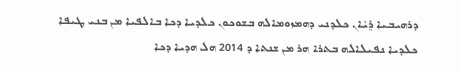ܕܪܗܝܒܝܐ ܪܸܝܵܐܢ ܟܠܕܢܝ ܕܗܡܙܘܡܐܠܗ ܒܫܘܟܘܢ ܟܠܕܝܐ ܕܟܐ ܒܐܠܦܝܐ ܡܢ ܒܢܝ ܛܝܦܐ ܟܠܕܝܐ ܢܦܝܠܐܠܗ ܒܬܪܐ ܗܪ ܡܢ ܫܢܬܐ ܕ 2014 ܗܠ ܗܕܝܐ ܕܟܐ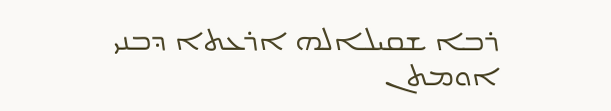ܪܒܐ ܫܩܝܠܐܠܗ ܐܪܥܬܐ ܕܒܢܝ ܐܘܡܬܢ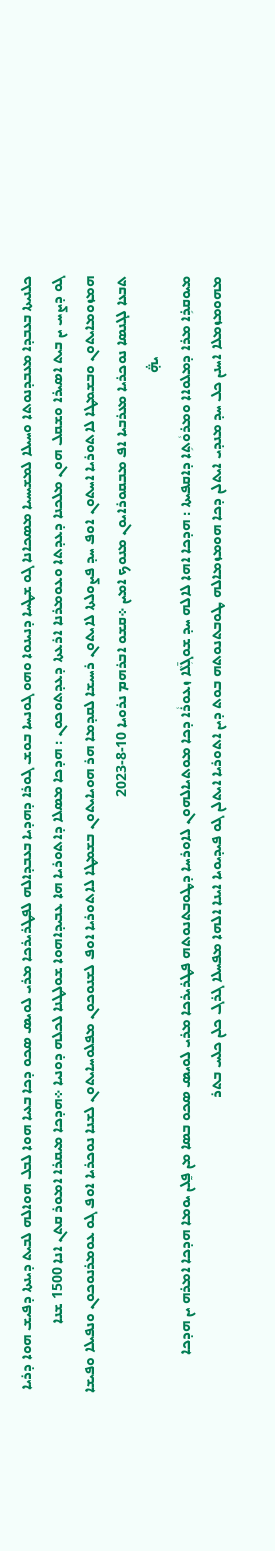ܟܠܢܝܬܐ ܒܥܒܕܐ ܡܥܒܕܢܘܬܐ ܘܚܝܠܐ ܠܡܫܝܚܝܐ ܡܤܟܐܢܐ ܓܘ ܫܛܚܐ ܕܢܝܢܘܐ ܘܗܘ ܓܘܢܚܐ ܒܘܫ ܓܘܪܐ ܕܗܕܝܐ ܒܥܒܕܐܠܗ ܠܦܛܪܝܪܟܐ ܡܪܝ ܠܘܝܣ ܤܟܘ ܕܟܐ ܒܥܝܐ ܗܘܐ ܠܒܠ ܗܘܐܠܗ ܠܒܝܬ ܕܝܢܬܐ ܕܦܝܫ ܗܘܐ ܕܪܝܐ ܓܘ ܕܨܚ ܝܢ ܒܝܬ ܐܣܝܪܐ ܘܫܩܠ ܗܘܢ ܡܠܟܢܐ ܕܥܕܬܐ ܘܥܘܡܪܢܐ ܐܪܥܬܐ ܕܥܕܬܘܟܘܢ : ܗܕܟܐ ܡܤܠܐ ܕܐܬܘܪܝܐ ܗܐ ܥܒܝܕܐܗܘܐ ܫܘܠܛܢܐ ܠܟܠܗ ܕܘܢܝܐ ܀ܗܕܟܐ ܡܝܩܪܐ ܐܡܘܪ ܩܬܢ ܐܢܐ 1500 ܫܢܐ ܗܡܙܘܡܐܝܬܘܢ ܘܒܫܡܛܐ ܠܐܬܘܪܝܐ ܐܚܬܘܢ ܐܘܦ ܚܕ ܦܨܘܠܬܐ ܠܐܝܬܘܢ ܪܚܝܫܐ ܠܩܕܡܐ ܗܪ ܗܘܝܐܝܬܘܢ ܒܫܡܛܐ ܠܐܬܘܪܝܐ ܐܘܦ ܠܫܢܘܟܘܢ ܡܦܠܘܚܐܝܬܘܢ ܠܫܢܐ ܢܘܟܪܝܐ ܐܘܦ ܓܘ ܥܘܡܪܢܘܟܘܢ ܘܢܦܝܠܐ ܘܦܝܫܐ ܬܒܥܐ ܠܓܢܤܐ ܢܘܟܪܝܐ ܡܥܪܒܝܐ ܐܦ ܡܒܩܘܪܐܝܘܢ ܡܢܘܟ ܐܡܝܢ ܀ܩܫܘ ܐܒܪܗܡ ܢܪܘܝܐ 10-8-2023
                       ܞ
ܡܝܘܩܪܹܐ ܡܪܐ ܕܡܠܘܐܐ ܘܡܪܘܵܬܹܐ ܕܐܩܦܝܬܐ : ܗܕܟܐ ܐܗܐ ܠܐܠܗ ܚܕ ܫܘܓܼ̄ܠܵܐ ܙܥܘܪܵܐ ܕܟܐ ܡܘܬܝܐܠܗܘܢ ܠܐܘܪܚܐ ܕܛܘܒܬܢܘܬܗ ܦܛܪܝܪܟܐ ܡܪܝ ܠܘܝܣ ܣܟܘ ܒܤܐ ܡܢ ܦ̰ܠܢ ܝܘܡܐ ܗܕܟܐ ܐܡܪܗ ܝܢ ܗܕܟܐ ܡܗܘܡܙܡܠܐ ܐܚܢܢ ܟܠ ܚܕ ܡܢܕܝ ܐܝܬܠܢ ܕܟܐ ܗܘܡܙܡܐܠܗ ܛܘܒܬܢܘܬܗ ܒܘܬ ܕܝܢ ܐܬܘܪܝܐ ܐܝܬܠܢ ܓܘ ܦܝܕܝܘܝܐ ܐܝܢܐ ܐܠܗܐ ܡܦܚܠܐ ܓܪܓ ܟܠܢ ܟܠܚ ܒܬܪ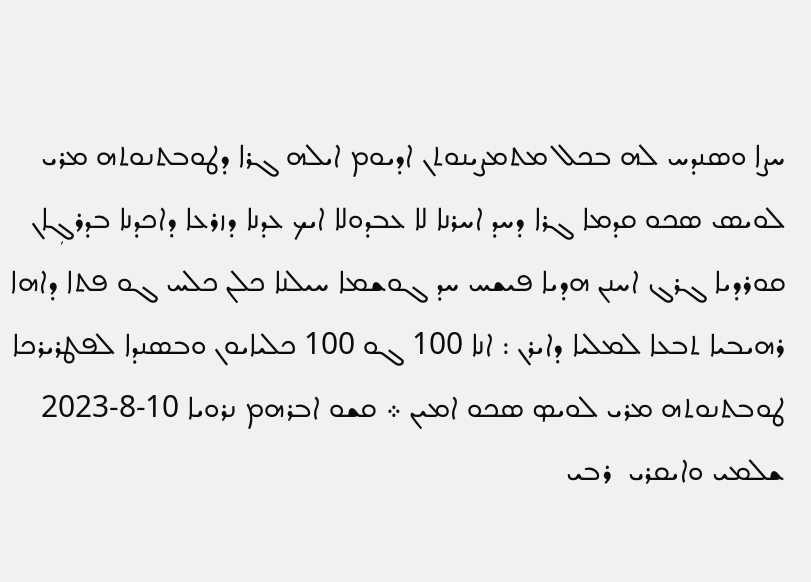ܚܨܐ ܘܤܢܕܚ ܠܗ ܒܟܠ ܡܬܡܨܝܢܘܬܢ ܐܕܝܘܡ ܐܝܠܗ ܓܪܐ ܕܛܘܒܬܢܘܬܗ ܡܪܝ ܠܘܝܣ ܤܟܘ ܩܕܡܐ ܓܪܐ ܕܚܕ ܐܚܪܢܐ ܠܐ ܥܒܕܘܠܐ ܐܝܟ ܥܕܢܐ ܕܙܪܥܐ ܕܐܟܕܢܐ ܒܕܪܓܼܐܢ ܩܘܪܕܝܐ ܓܪܓ ܐܚܢܢ ܗܕܝܐ ܦܝܫܚ ܚܕ ܓܘܫܡܐ ܚܝܠܢܐ ܟܠܢ ܟܠܚ ܓܘ ܦܬܐ ܕܐܗܐ ܪܗܝܒܝܐ ܬܒܥܐ ܠܡܠܝܐ ܕܐܝܪܢ : ܐܢܐ 100 ܓܘ 100 ܟܠܝܐܝܘܢ ܘܒܤܢܕܐ ܠܦܛܪܝܪܟܐ ܛܘܒܬܢܘܬܗ ܡܪܝ ܠܘܝܤ ܤܟܘ ܐܡܝܢ ܀ ܩܫܘ ܐܒܪܗܡ ܢܪܘܝܐ 10-8-2023
ܫܠܡܝ ܘܐܝܩܪܝ  ܪܒܝ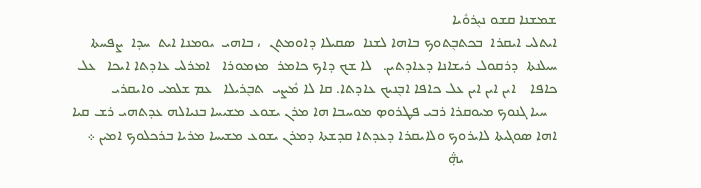ܫܡܫܢܐ ܩܫܘ ܢܝ݈ܪܘܽܝܐ
ܐܝܬܠܝ ܐܝܩܪܐ  ܒܟܬܒ݈ܬܘܟ ܒܐܗܐ ܠܫܢܐ  ܣܩܝܠܐ ܕܐܘܡܬܢ  ، ܒܐܗܝ  ܝܘܡܢܐ ܐܝܬ  ܚܕܐ  ܨܦܚܬܐ ܚܝܠܢܬܐ  ܕܪܩܘܠ ܪܝܫܐܢܐ ܕܥܐܕܬܝܢ.   ܠܐ ܫܟ ܕܐܟ ܟܐܡܪ  ܡܙܡܘܪܐ   ܐܡܪܠܝ ܥܐܕܬܐ ܐܝܟܐ   ܥܠ ܟܐܦܐ    ܐܝܢ ܐܝܢ ܐܝܢ ܥܠ ܟܐܦܐ ܐܒ݈ܢܝܟ ܥܐܕܬܐ. ܩܐ ܠܐ ܡܽܨܝ  ܬܒ݈ܪܝܠܐ   ܥܡ ܫܠܡܝ ܘܐܝܩܪܝ
   ܚܝܐ ܓܢܘܟ ܡܝܘܩܪܐ ܪܒܝ ܦܛܪܘܤ ܡܘܚܒܐ ܗܐ ܡܪܢ ܝܫܘܥ ܡܫܝܚܐ ܒܢܝܐܠܗ ܥܕܬܗܝ ܪܫ ܩܝܐ ܐܗܐ ܤܘܓܝܬܐ ܠܐܝܪܘܟ ܘܠܐܝܩܪܐ ܕܥܕܬܐ ܩܕܫܬܐ ܕܡܪܢ ܝܫܘܥ ܡܫܝܚܐ ܡܪܝܐ ܒܪܟܠܘܟ ܐܡܝܢ ܀
                          ܞ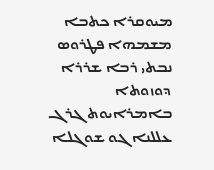ܡܝܘܩܪܐ ܟܬܒܐ ܡܫܡܗܐ ܦܛܪܘܣ ܢܒܬܝ ܪܒܐ ܫܪܪܐ ܕܘܙܘܬܐ ܒܐܡܪܐܝܘܬ ܓܪܓ ܥܠܠܢܐ ܓܘ ܫܘܓܠܐ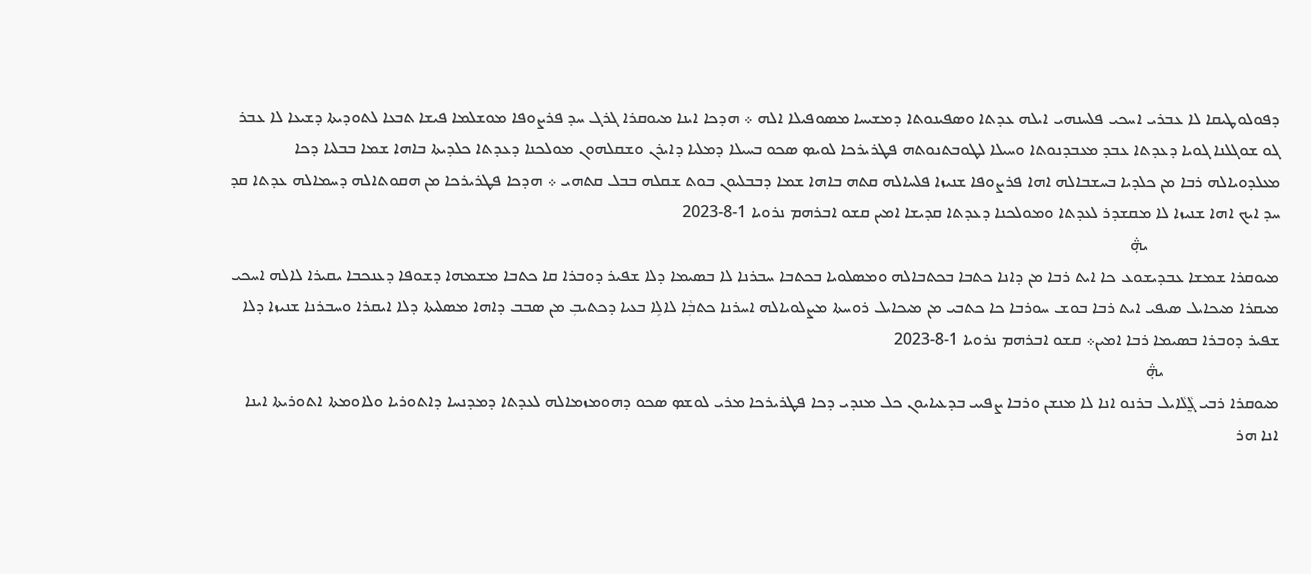ܕܦܘܠܘܛܝܩܐ ܠܐ ܥܒܪܝ ܐܚܟܝ ܦܠܚܢܗܝ ܐܝܠܗ ܥܕܬܐ ܘܣܦܝܢܘܬܐ ܕܡܫܝܚܐ ܡܤܘܦܝܠܐ ܐܠܗ ܀ ܗܕܟܐ ܐܝܢܐ ܡܝܘܩܪܐ ܓܪܓ ܚܕ ܦܪܨܘܦܐ ܡܘܫܠܡܐ ܦܝܫܐ ܬܒܥܐ ܠܬܘܕܝܬܐ ܕܫܝܥܐ ܠܐ ܥܒܪ ܓܘ ܫܘܓܠܢܐ ܓܘܝܐ ܕܥܕܬܐ ܥܒܕ ܡܥܒܕܢܘܬܐ ܘܚܝܠܐ ܠܛܘܒܬܢܘܬܗ ܦܛܪܝܪܟܐ ܠܘܝܤ ܤܟܘ ܒܚܝܠܐ ܕܡܠܝܐ ܕܐܝܪܢ ܘܫܩܠܗܘܢ ܡܘܠܟܢܐ ܕܥܕܬܐ ܟܠܕܝܬܐ ܒܐܗܐ ܫܡܐ ܒܒܠܝܐ ܕܟܐ ܡܥܠܕܘܝܐܠܗ ܪܒܐ ܡܢ ܟܠܕܝܐ ܒܚܫܒܐܠܗ ܐܗܐ ܦܪܨܘܦܐ ܫܢܝܙܐ ܦܠܚܐܠܗ ܩܬܗ ܒܐܗܐ ܫܡܐ ܕܒܒܠܝܘܢ ܒܘܬ ܫܩܠܗ ܒܒܠ ܩܬܗܝ ܀ ܗܕܟܐ ܦܛܪܝܪܟܐ ܡܢ ܗܩܘܬܐܠܗ ܕܚܡܐܠܗ ܥܕܬܐ ܩܕ ܚܕ ܐܝܟ ܐܗܐ ܫܢܝܙܐ ܠܐ ܡܩܫܕܪ ܠܥܕܬܐ ܘܡܘܠܟܢܐ ܕܥܕܬܐ ܩܕܝܫܐ ܐܡܝܢ ܩܫܘ ܐܒܪܗܡ ܢܪܘܝܐ 1-8-2023
                                ܞ
ܡܝܘܩܪܐ ܫܡܫܐ ܥܒܕܝܫܘܥ ܟܐ ܐܝܬ ܪܒܐ ܡܢ ܕܐܢܐ ܟܬܒܐ ܒܟܬܒܐܠܗ ܘܡܤܠܘܝܐ ܒܟܬܒܐ ܚܒܪܢܐ ܠܐ ܒܤܝܡܐ ܕܠܐ ܫܦܝܪ ܕܘܒܪܐ ܩܐ ܟܬܒܐ ܡܫܡܗܐ ܕܫܘܦܐ ܕܥܢܟܒܐ ܝܩܝܪܐ ܠܐܠܗ ܐܚܟܝ ܡܝܩܪܐ ܡܝܟܐܝܠ ܤܝܦܝ ܐܝܬ ܪܒܐ ܒܘܫ ܚܘܪܒܐ ܟܐ ܟܬܒܝ ܡܢ ܡܝܟܐܝܠ ܪܘܚܬܐ ܡܨܠܘܝܐܠܗ ܐܚܪܢܐ ܟܬܒܼܵܐ ܠܐܠܹܐ ܒܥܝܐ ܕܟܬܝܒܼ ܡܢ ܤܒܒ ܕܐܗܐ ܡܤܠܝܬܐ ܕܠܐ ܐܝܩܪܐ ܘܚܒܪܢܐ ܫܢܝܙܐ ܕܠܐ ܫܦܝܪ ܕܘܒܪܐ ܒܣܝܡܐ ܪܒܐ ܐܡܝܢ܀ ܩܫܘ ܐܒܪܗܡ ܢܪܘܝܐ 1-8-2023
                            ܞ
ܡܝܘܩܪܐ ܪܒܝ ܓ̰ܵܠܵܐܝܠ ܒܪܢܘ ܐܢܐ ܠܐ ܡܢܫܢ ܘܪܒܐ ܨܦܝܝ ܒܕܥܝܐܝܘܢ ܟܠ ܡܢܕܝ ܕܟܐ ܦܛܪܝܪܟܐ ܡܪܝ ܠܘܫܤ ܤܟܘ ܕܗܘܡܙܡܐܠܗ ܠܥܕܬܐ ܕܡܕܢܚܐ ܕܐܬܘܪܝܐ ܘܠܐܘܡܬܐ ܐܬܘܪܝܬܐ ܐܝܢܐ ܐܢܐ ܗܪ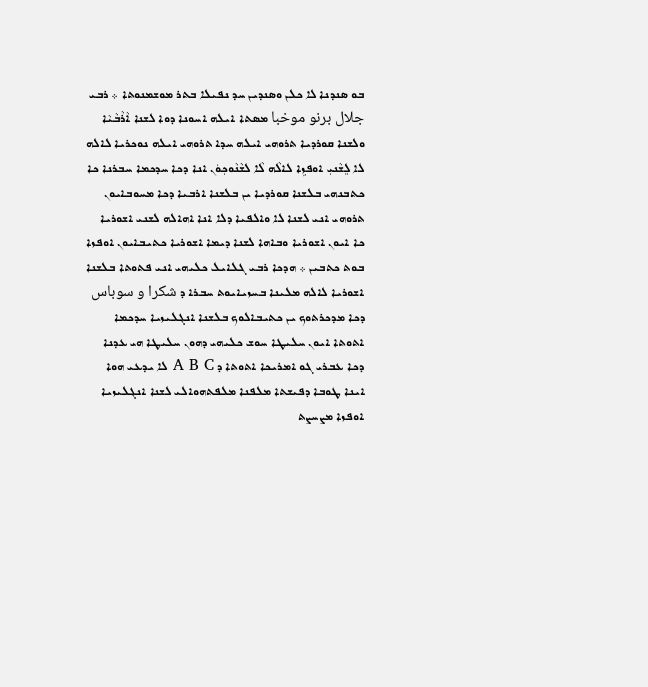ܒܘ ܤܢܕܢܐ ܠܐ ܟܠܢ ܘܤܢܕܝܢ ܚܕ ܢܦܝܠܐ ܒܬܪ ܡܘܫܡܢܘܬܐ ܀ ܪܒܝ جلال برنو موخبا ܡܣܬܐ ܐܝܠܗ ܐܚܘܢܐ ܕܘܐ ܠܫܢܐ ܐܵܪܵܒܵܝܵܐ ܘܠܫܢܐ ܩܘܪܕܝܐ ܬܪܘܗܝ ܐܝܠܗ ܚܕܐ ܬܪܘܗܝ ܐܝܠܗ ܢܘܟܪܝܐ ܠܐܠܗ ܠܐ ܠܸܫܵܢܝܼ ܐܘܦܙܹܐ ܠܐܠܵܗ ܠܵܐ ܠܫܵܢܵܘܟܼܘܿܢ ܐܢܐ ܕܟܐ ܚܕܟܡܐ ܚܒܪܢܐ ܟܐ ܟܬܒܢܗܝ ܒܠܫܢܐ ܩܘܪܕܝܐ ܝܢ ܒܠܫܢܐ ܐܪܒܝܐ ܕܟܐ ܡܚܘܒܐܝܘܢ ܬܪܘܗܝ ܐܢܝ ܠܫܢܐ ܠܐ ܘܐܠܦܝܐ ܕܠܐ ܐܢܐ ܐܗܐܠܗ ܠܫܢܝ ܐܫܘܪܝܐ ܟܐ ܐܝܘܢ ܐܫܘܪܝܐ ܘܒܐܗܐ ܠܫܢܐ ܕܝܡܐ ܐܫܘܪܝܐ ܟܬܝܒܐܝܘܢ ܐܘܦܙܐ ܒܘܬ ܟܬܒܝܢ ܀ ܗܕܟܐ ܪܒܝ ܓܠܐܝܠ ܟܠܝܗܝ ܐܢܝ ܦܬܘܬܐ ܒܠܫܢܐ ܐܫܘܪܝܐ ܠܐܠܗ ܡܠܝܢܐ ܒܚܙܝܐܝܘܬ ܚܒܪܐ ܕ شكرا و سوباس ܕܟܐ ܡܕܟܪܬܘܟ ܝܢ ܟܬܝܒܐܠܘܟ ܒܠܫܢܐ ܐܢܓܠܝܙܝܐ ܚܕܟܡܐ ܐܬܘܬܐ ܐܝܘܢ ܚܠܝܛܐ ܚܘܫ ܟܠܝܗܝ ܕܗܘܢ ܚܠܝܛܐ ܗܝ ܥܕܢܐ ܕܟܐ ܥܒܪܝ ܓܘ ܐܡܪܝܟܐ ܐܬܘܬܐ ܕ A B C ܠܐ ܝܕܥܝ ܗܘܐ ܐܝܢܐ ܛܘܒܐ ܕܦܝܫܬܐ ܡܠܦܢܐ ܡܠܦܬܗܘܐܠܝ ܠܫܢܐ ܐܢܓܠܝܙܝܐ ܐܘܦܙܐ ܡܨܚܨܬ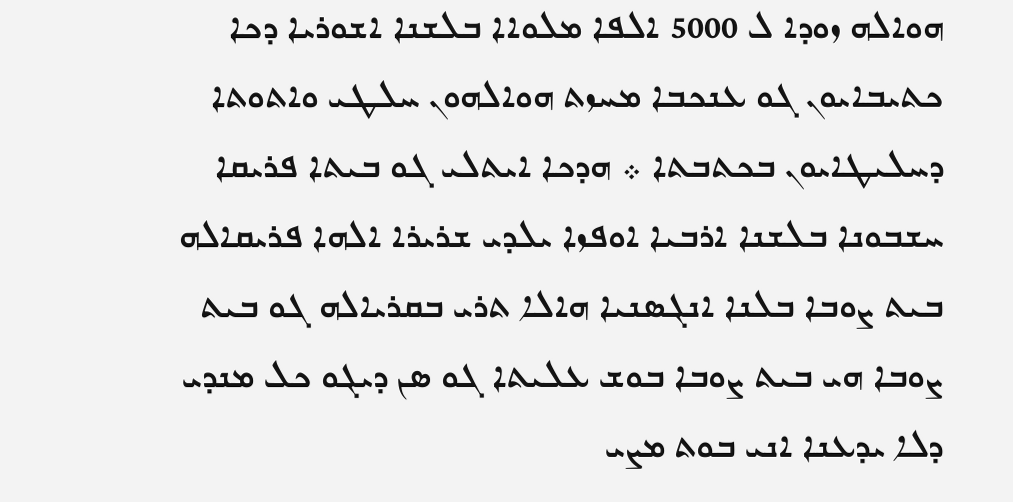ܗܘܐܠܗ ܙܘܕܐ ܠ 5000 ܐܠܦܐ ܡܠܘܐܐ ܒܠܫܢܐ ܐܫܘܪܝܐ ܕܟܐ ܟܬܝܒܐܝܘܢ ܓܘ ܥܢܟܒܐ ܡܚܙܬ ܗܘܐܠܗܘܢ ܚܠܛܝ ܘܐܬܘܬܐ ܕܚܠܝܛܐܝܘܢ ܒܟܬܒܬܐ ܀ ܗܕܟܐ ܐܝܬܠܝ ܓܘ ܒܝܬܐ ܦܪܝܩܐ ܚܫܒܘܢܐ ܒܠܫܢܐ ܐܪܒܝܐ ܐܘܦܙܐ ܝܠܕܝ ܫܪܝܪܐ ܐܠܗܐ ܦܪܝܩܐܠܗ ܒܝܬ ܨܘܒܐ ܒܠܢܐ ܐܢܓܤܢܝܐ ܗܐܠܐ ܬܪܝ ܒܩܪܝܐܠܗ ܓܘ ܒܝܬ ܨܘܒܐ ܗܝ ܒܝܬ ܨܘܒܐ ܒܘܫ ܥܠܝܬܐ ܓܘ ܤܢ ܕܝܓܘ ܟܠ ܡܢܕܝ ܕܠܐ ܝܕܥܢܐ ܐܢܝ ܒܘܬ ܡܨܝ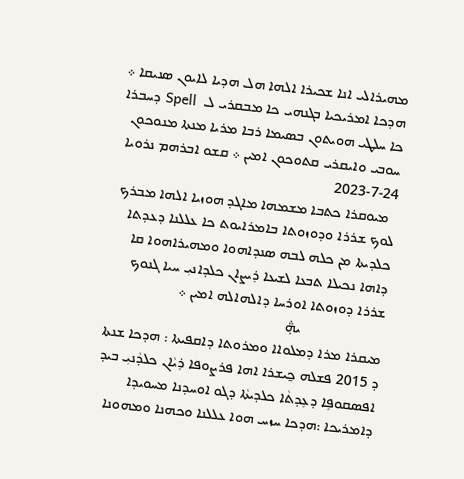ܡܗܝܪܐܠܝ ܐܢܐ ܫܟܝܪܐ ܐܠܗܐ ܗܠ ܗܕܝܐ ܠܐܝܘܢ ܤܢܝܩܐ ܀ ܗܕܟܐ ܐܡܪܝܟܝܐ ܒܓܢܗܝ ܟܐ ܡܒܩܪܝ ܠ  Spell ܕܚܒܪܐ ܟܐ ܚܠܛܝ ܗܘܝܬܘܢ ܒܤܝܡܐ ܪܒܐ ܡܪܝܐ ܡܢܬܐ ܡܢܘܟܘܢ ܚܘܒܝ ܘܐܝܩܪܝ ܩܬܘܟܘܢ ܐܡܝܢ ܀ ܩܫܘ ܐܒܪܗܡ ܢܪܘܝܐ 24-7-2023
  ܡܝܘܩܪܐ ܟܬܒܐ ܡܫܡܗܐ ܡܐܓܕ ܗܘܙܝܐ ܐܠܗܐ ܡܒܪܟ ܠܘܟ ܫܪܪܐ ܘܕܘܙܘܬܐ ܒܐܡܪܐܝܘܬ ܟܐ ܥܠܠܢܐ ܕܥܕܬܐ ܟܠܕܝܬܐ ܡܢ ܟܠܗ ܠܒܗ ܤܢܕܐܗܘܐ ܘܡܗܝܪܐܗܘܐ ܩܐ ܕܐܗܐ ܢܟܝܠܐ ܬܒܥܐ ܠܫܝܥܐ ܪܸܝܨܐܢ ܟܠܕܐܢܝܼ ܚܝܐ ܓܢܘܟ ܫܪܪܐ ܕܘܙܘܬܐ ܐܘܪܚܐ ܕܐܠܗܐܠܗ ܐܡܝܢ ܀
                       ܞ
ܡܝܩܪܐ ܡܪܐ ܕܡܠܘܐܐ ܘܡܪܘܬܐ ܕܐܩܦܝܬܐ : ܗܕܟܐ ܫܢܬܐ ܕ 2015 ܦܫܠܗ ܟ̰ܝܫܪܐ ܐܗܐ ܦܪܨܘܦܐ ܪܸܝܵܐܢ ܟܠܕܵܢܝܼ ܒܝܕ ܐܦܣܩܘܦܹܐ ܕܥܹܕܬܵܐ ܟܠܕܝܬܵܐ ܕܓܘ ܐܘܚܕܢܐ ܡܚܘܝܕܐ ܕܐܡܪܝܟܐ :ܗܕܟܐ ܚܙܚ ܗܘܐ ܥܠܠܢܐ ܘܟܗܢܐ ܘܡܗܘܢܐ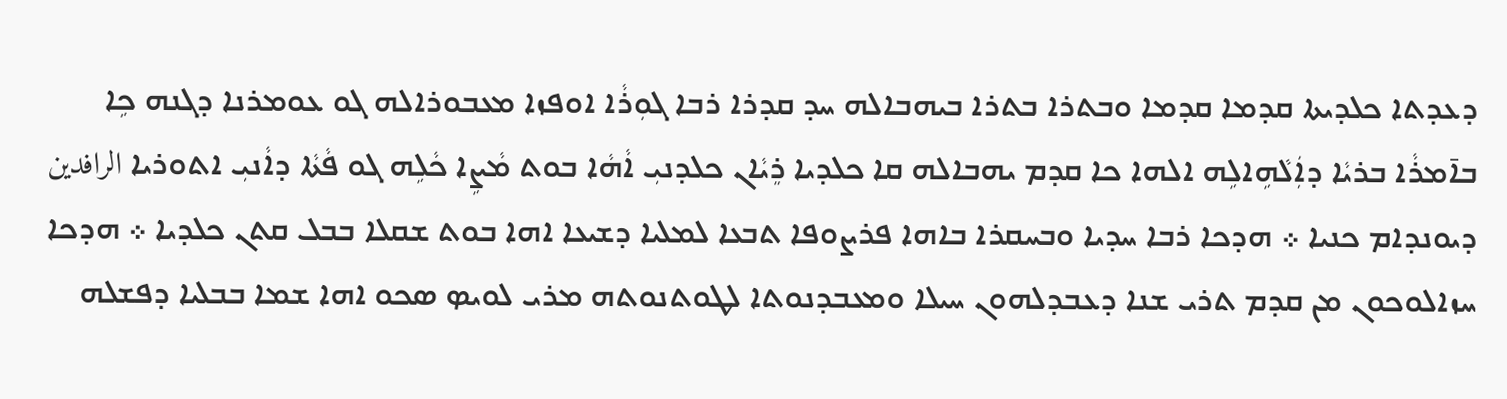ܕܥܕܬܐ ܟܠܕܝܬܐ ܩܕܡܐ ܩܕܡܐ ܘܒܬܪܐ ܒܬܪܐ ܒܝܗܒܐܠܗ ܚܕ ܩܕܪܐ ܪܒܐ ܓܘܼܪܵܐ ܐܘܦܙܐ ܡܥܒܘܪܐܠܗ ܓܘ ܥܘܡܪܢܐ ܕܓܢܗ ܟܹܐ ܒܐ̄ܡܪܵܐ ܒܪܝܵܐ ܕܐܲܠܵܗܹܐܠܹܗ ܐܠܗܐ ܟܐ ܩܕܡ ܝܗܒܐܠܗ ܩܐ ܟܠܕܝܐ ܪܸܝܵܐܢ ܟܠܕܢܝܼ ܐܵܗܵܐ ܒܘܬ ܡܵܨܹܐ ܟܵܠܹܗ ܓܘ ܦܵܬܵܐ ܕܐܵܢܝܼ ܐܬܘܪܝܐ الرافدين ܕܝܘܢܕܐܡ ܟܢܝܐ ܀ ܗܕܟܐ ܪܒܐ ܚܕܝܐ ܘܒܚܩܪܐ ܒܐܗܐ ܦܪܨܘܦܐ ܬܒܥܐ ܠܡܠܝܐ ܕܫܝܥܐ ܐܗܐ ܒܘܬ ܫܩܠܐ ܒܒܠ ܩܬܢ ܟܠܕܝܐ ܀ ܗܕܟܐ ܚܙܐܠܘܟܘܢ ܡܢ ܩܕܡ ܬܪܝ ܫܢܐ ܕܥܒܕܠܗܘܢ ܚܝܠܐ ܘܡܥܒܕܢܘܬܐ ܠܛܘܬܢܘܬܗ ܡܪܝ ܠܘܝܤ ܤܟܘ ܐܗܐ ܫܡܐ ܒܒܠܝܐ ܕܦܫܠܗ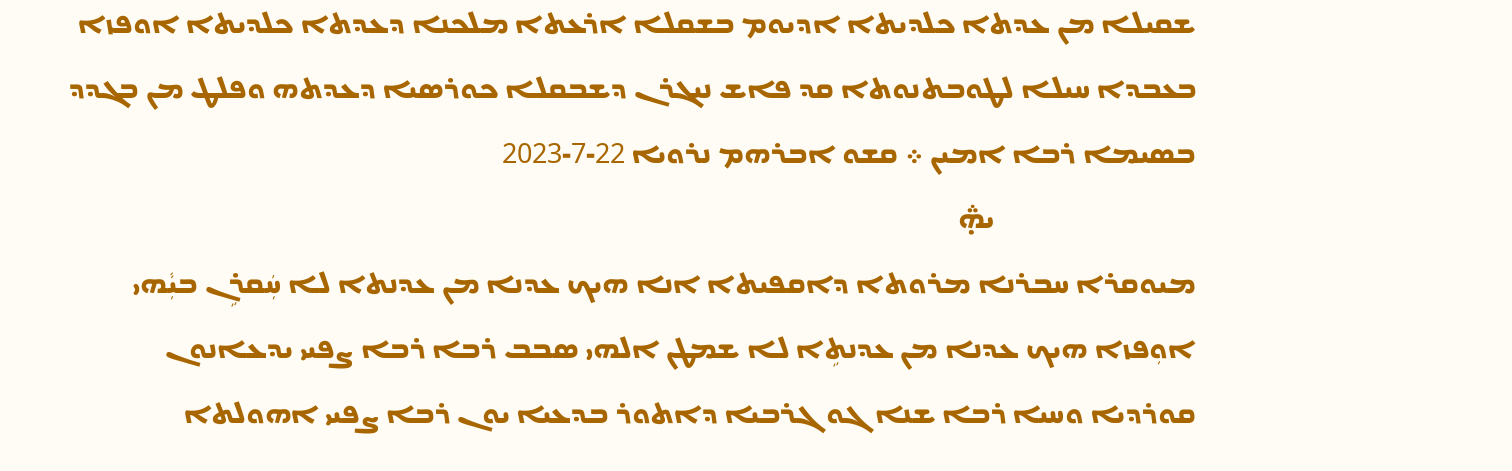ܫܩܝܠܐ ܡܢ ܥܕܬܐ ܟܠܕܝܬܐ ܐܕܝܘܡ ܒܫܩܠܐ ܐܪܥܬܐ ܡܠܟܢܐ ܕܥܕܬܐ ܟܠܕܝܬܐ ܐܘܦܙܐ ܒܥܒܕܐ ܚܝܠܐ ܠܛܘܒܬܢܘܬܐ ܩܕ ܦܐܫ ܢܝܓܪܢ ܕܫܒܩܠܐ ܟܘܪܣܝܐ ܕܥܕܬܗ ܘܦܠܛ ܡܢ ܒܓܕܕ ܒܤܝܡܐ ܪܒܐ ܐܡܝܢ ܀ ܩܫܘ ܐܒܪܗܡ ܢܪܘܝܐ 22-7-2023
                              ܞ
ܡܝܘܩܪܐ ܚܒܪܢܐ ܡܪܘܬܐ ܕܐܩܦܝܬܐ ܐܢܐ ܗܝܟ ܥܕܢܐ ܡܢ ܥܕܢܬܐ ܠܐ ܚܲܩܪܹܢ ܒܝܼܵܗܝ ܐܘܼܦܙܐ ܗܝܟ ܥܕܢܐ ܡܢ ܥܕܢܬܹܐ ܠܐ ܫܡܛܢ ܐܠܗܝ ܤܒܒ ܪܒܐ ܪܒܐ ܨܦܝܝ ܝܕܥܐܢܘܢ ܩܘܪܕܝܐ ܘܚܝܐ ܪܒܐ ܫܢܐ ܓܘ ܓܪܒܝܐ ܕܐܬܘܪ ܒܕܥܝܐ ܝܘܢ ܪܒܐ ܨܦܝܝ ܐܗܘܠܬܐ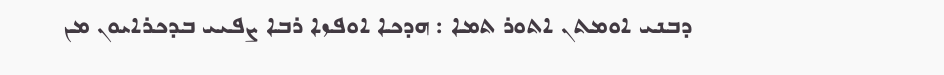ܕܒܢܝ ܐܘܡܬܢ ܐܬܘܪ ܬܡܐ : ܗܕܟܐ ܐܘܦܙܐ ܪܒܐ ܨܦܝܝ ܒܕܟܪܐܝܘܢ ܡܢ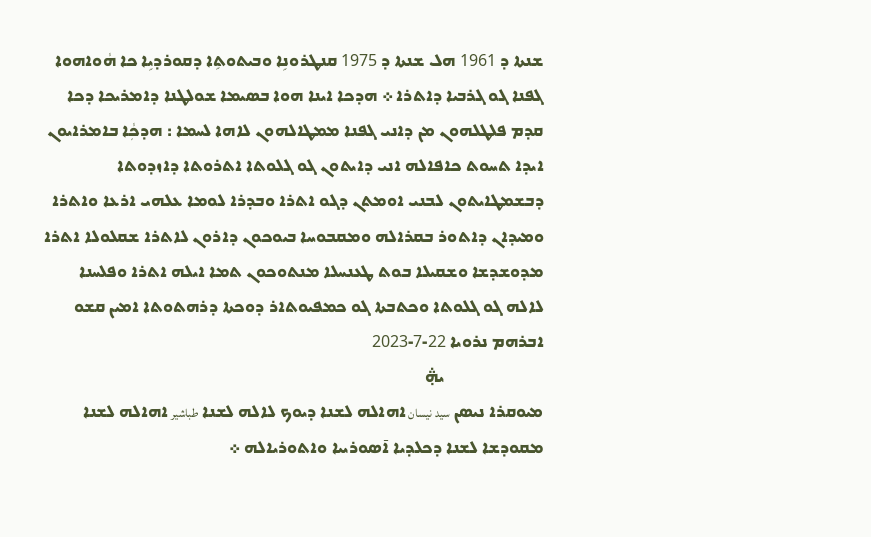ܫܢܬܐ ܕ 1961 ܗܠ ܫܢܬܐ ܕ 1975 ܩܢܛܪܘܢܹܐ ܘܒܝܬܘܬܹܐ ܕܩܘܪܕܝܹܐ ܟܐ ܗܵܘܐܗܘܐ ܓܦܢܐ ܓܘ ܓܪܒܝܐ ܕܐܬܪܐ ܀ ܗܕܟܐ ܐܝܢܐ ܗܘܐ ܒܤܝܡܐ ܫܘܠܛܢܐ ܕܐܡܪܝܟܐ ܕܟܐ ܩܕܡ ܦܠܛܠܗܘܢ ܡܢ ܕܐܢܝ ܓܦܢܐ ܡܡܛܐܠܗܘܢ ܠܐܗܐ ܠܚܡܐ : ܗܕܟܼܵܐ ܒܐܡܪܐܝܘܢ ܐܝܕܐ ܬܚܘܬ ܟܐܦܐܠܗ ܐܢܝ ܕܐܝܬܘܢ ܓܘ ܓܠܘܬܐ ܐܬܪܘܬܐ ܕܐܙܕܘܬܐ ܕܒܫܡܛܐܝܬܘܢ ܠܒܢܝ ܐܘܡܬܢ ܕܓܘ ܐܬܪܐ ܘܒܕܪܐ ܠܘܡܐ ܥܠܗܝ ܐܪܥܐ ܘܐܬܪܐ ܘܡܝܕܐܢ ܕܐܬܘܪ ܒܩܪܐܠܗ ܘܡܩܒܘܚܐ ܒܝܘܟܘܢ ܕܐܪܘܢ ܠܐܬܪܐ ܫܩܠܘܠܐ ܐܬܪܐ ܡܕܘܫܕܫܐ ܘܫܩܝܠܐ ܒܘܬ ܛܥܢܚܠܐ ܡܢܬܘܟܘܢ ܬܡܐ ܐܝܠܗ ܐܬܪܐ ܘܦܠܚܢܐ ܠܐܠܗ ܓܘ ܓܠܘܬܐ ܘܟܬܒܬܐ ܓܘ ܟܡܦܝܘܬܐܪ ܕܘܟܬܐ ܕܪܗܬܘܬܐ ܐܡܝܢ ܩܫܘ ܐܒܪܗܡ ܢܪܘܝܐ 22-7-2023
                         ܞ
ܡܝܘܩܪܐ ܢܝܣܢ سيد نيسان ܐܗܐܠܗ ܠܫܢܐ ܕܝܘܟ ܠܐܠܗ ܠܫܢܐ طباشير ܐܗܐܠܗ ܠܫܢܐ ܡܩܘܕܫܐ ܠܫܢܐ ܕܟܠܕܝܐ ܐ̄ܣܘܪܝܝܐ ܘܐܬܘܪܝܐܠܗ ܀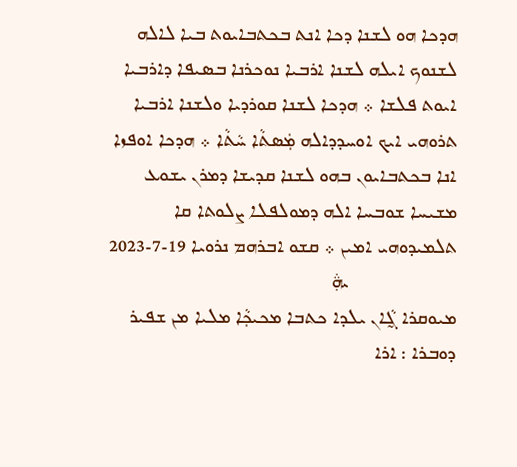ܗܕܟܐ ܗܘ ܠܫܢܐ ܕܟܐ ܐܢܬ ܒܟܬܒܐܝܘܬ ܒܝܐ ܠܐܠܗ ܠܫܢܘܟ ܐܝܠܗ ܠܫܢܐ ܐܪܒܝܐ ܢܘܟܪܢܐ ܒܤܝܦܐ ܕܐܪܒܝܐ ܐܝܘܬ ܦܠܫܐ ܀ ܗܕܟܐ ܠܫܢܐ ܩܘܪܕܝܐ ܘܠܫܢܐ ܐܪܒܝܐ ܬܪܘܗܝ ܐܝܟ ܐܘܚܕܕܐܠܗ ܡܲܤܬܵܐ ܚܵܬܵܐ ܀ ܗܕܟܐ ܐܘܦܙܐ ܐܢܐ ܒܟܬܒܐܝܘܢ ܒܗܘ ܠܫܢܐ ܩܕܝܫܐ ܕܡܪܢ ܝܫܘܥ ܡܫܝܚܐ ܫܘܒܚܐ ܐܠܗ ܕܡܘܠܦܠܐ ܨܠܘܬܐ ܩܐ ܬܠܡܝܕܘܗܝ ܐܡܝܢ ܀ ܩܫܘ ܐܒܪܗܡ ܢܪܘܝܐ 19-7-2023
                     ܞ
ܡܝܘܩܪܐ ܓ̰ܵܐܢ ܝܠܕܐ ܟܬܒܐ ܡܟܝܟܼܵܐ ܡܠܝܐ ܡܢ ܫܦܝܪ ܕܘܒܪܐ : ܐܪܐ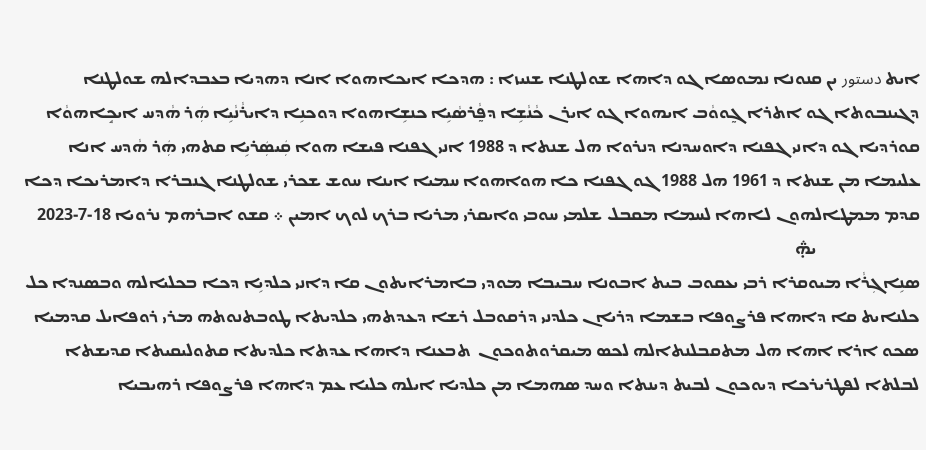ܐܝܬ دستور ܝܢ ܩܢܘܢܐ ܢܡܘܣܐ ܓܘ ܕܐܗܐ ܫܘܠܛܢܐ ܫܢܝܙܐ : ܗܕܟܐ ܐܝܟܐܗܘܐ ܐܢܐ ܕܗܕܝܐ ܒܥܒܕܐܠܗ ܫܘܠܛܢܐ ܕܓܝܢܒܘܬܐ ܓܘ ܐܬܪܐ ܓ̰ܘܘܵܒ ܐܝܗܘܐ ܓܘ ܐܝܪܢ ܟܵܢܵܫܹܐ ܕܦ̰ܵܪܣܵܝܹܐ ܟܢܫܹܐܗܘܐ ܕܘܟܢܹܐ ܕܐܝܪܵܢܵܝܹܐ ܗܲܪ ܗܵܕܚ ܐܝܟܱܐܗܘܵܐ ܩܘܪܕܝܐ ܓܘ ܕܐܢܝ ܓܦܢܐ ܕܐܘܚܕܢܐ ܕܢܪܘܐ ܗܠ ܫܢܬܐ ܕ 1988 ܐܢܝ ܓܦܢܐ ܦܝܫܐ ܗܘܐ ܩܲܝܣܲܪܝܹܐ ܩܬܗܝ ܗܲܪ ܗܵܕܚ ܐܢܐ ܥܠܝܡܐ ܡܢ ܫܢܬܐ ܕ 1961 ܗܠ 1988 ܓܘ ܓܦܢܐ ܟܐ ܗܘܐܗܘܐ ܚܡܝܐ ܐܝܢܐ ܚܘܫ ܫܟܪܝ ܫܘܠܛܢܐ ܓܢܒܪܐ ܕܐܡܪܝܟܐ ܕܟܐ ܩܕܡ ܡܡܛܐܠܗܘܢ ܠܐܗܐ ܠܚܡܐ ܡܩܒܠ ܫܠܡܝ ܚܘܒܝ ܘܐܝܩܪܝ ܡܪܝܐ ܒܪܟ ܠܘܟ ܐܡܝܢ ܀ ܩܫܘ ܐܒܪܗܡ ܢܪܘܝܐ 18-7-2023
                          ܞ
ܣܢܹܐܓܼܪܵܐ ܡܝܘܩܪܐ ܪܒܝ ܝܥܩܘܒ ܒܝܬ ܐܒܘܢܐ ܚܒܝܒܐ ܡܘܕܝ ܒܐܡܪܐܝܬܘܢ ܩܐ ܕܐܢܝ ܟܠܕܝܹܐ ܕܟܐ ܒܟܠܝܐܠܗ ܘܒܤܢܕܐ ܟܠ ܟܠܢܐܝܬ ܩܐ ܕܐܗܐ ܦܪܨܘܦܐ ܒܫܡܐ ܕܪܝܐܢ ܟܠܕܢܝ ܕܪܩܘܒܠ ܪܫܐ ܕܥܕܬܗܝ ܟܠܕܝܬܐ ܛܘܒܬܢܘܬܗ ܡܪܝ ܪܘܦܐܝܠ ܩܕܡܝܐ ܤܟܘ ܐܪܐ ܐܗܐ ܗܠ ܡܬܩܒܠܢܬܐܠܗ ܠܟܤ ܡܝܩܪܘܬܘܟܘܢ  ܬܒܥܢܐ ܕܐܗܐ ܥܕܬܐ ܟܠܕܝܬܐ ܩܬܘܠܝܩܝܬܐ ܩܕܝܫܬܐ ܠܒܠܬܐ ܠܦܛܪܝܪܟܐ ܕܝܘܟܘܢ ܠܒܝܬ ܕܝܢܬܐ ܘܚܕ ܤܗܡܐ ܡܢ ܟܠܕܝܐ ܐܝܠܗ ܟܠܝܐ ܥܡ ܕܐܗܐ ܦܪܨܘܦܐ ܪܗܝܒܝܐ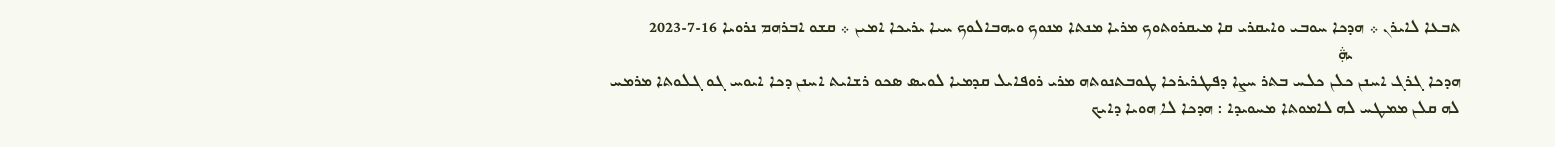ܬܒܥܐ ܠܐܝܪܢ ܀ ܗܕܟܐ ܚܘܒܝ ܘܐܝܩܪܝ ܩܐ ܡܝܩܪܘܬܘܟ ܡܪܝܐ ܡܢܬܐ ܡܢܘܟ ܘܝܗܒܐܠܘܟ ܚܝܐ ܝܪܝܟܐ ܐܡܝܢ ܀ ܩܫܘ ܐܒܪܗܡ ܢܪܘܝܐ 16-7-2023
                        ܞ
ܗܕܟܐ ܓܪܓ ܐܚܢܢ ܟܠܢ ܟܠܚ ܒܬܪ ܚܨܐ ܕܦܛܪܝܪܟܐ ܛܘܒܬܢܘܬܗ ܡܪܝ ܪܘܦܐܝܠ ܩܕܡܝܐ ܠܘܝܣ ܣܟܘ ܪܫܐܝܬ ܐܚܢܢ ܕܟܐ ܐܝܘܚ ܓܘ ܓܠܘܬܐ ܡܪܡܚ ܠܗ ܩܠܢ ܡܡܛܚ ܠܗ ܠܐܡܘܬܐ ܡܚܘܝܕܐ : ܗܕܟܐ ܠܐ ܗܘܝܐ ܕܐܝܟ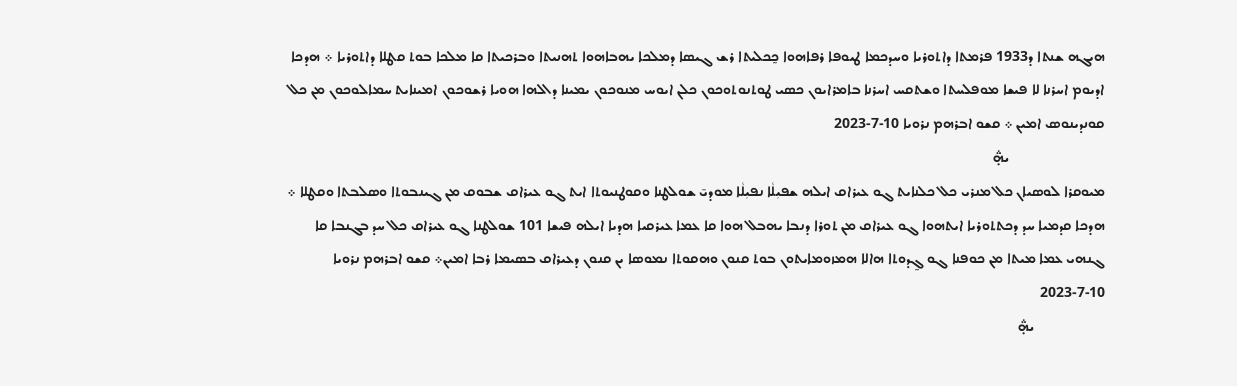ܗܝܓܗ ܫܢܬܐ ܕ1933 ܦܪܡܬܐ ܕܐܬܘܪܝܐ ܘܚܕܟܡܐ ܛܝܘܦܐ ܪܦܐܗܘܐ ܟ̰ܟܠܝܬܐ ܪܫ ܓܝܤܐ ܕܡܠܟܐ ܝܗܒܐܗܘܐ ܬܗܢܝܬܐ ܘܒܪܟܝܬܐ ܩܐ ܡܠܟܐ ܒܘܬ ܩܛܠܐ ܕܐܬܘܪܝܐ ܀ ܗܕܟܐ ܐܕܝܘܡ ܐܚܪܢܐ ܠܐ ܦܝܫܐ ܡܘܦܠܚܬܐ ܘܫܬܩܚ ܐܚܪܢܐ ܒܐܡܪܐܝܘܢ ܟܣܝ ܛܘܬܢܘܬܘܟܘܢ ܟܠܢ ܐܝܘܚ ܡܢܘܟܘܢ ܝܡܝܢܐ ܕܐܠܗܐ ܗܘܝܐ ܪܫܘܟܘܢ ܐܡܝܢܐܝܬ ܚܡܐܠܘܟܘܢ ܡܢ ܟܠ ܩܘܢܕܝܢܘܣ ܐܡܝܢ ܀ ܩܫܘ ܐܒܪܗܡ ܢܪܘܝܐ 10-7-2023
                           ܞ
ܡܝܘܩܪܐ ܠܘܣܝܐܢ ܟܠ ܡܢܪܝ ܟܠ ܟܠܢܐܝܬ ܓܘ ܥܝܪܐܩ ܐܝܠܗ ܫܦܝܼܠܵܐ ܢܦܝܼܠܵܐ ܡܘܕܝ̄ ܫܘܠܛܢܐ ܘܩܘܛܢܝܘܬܐ ܐܝܬ ܓܘ ܥܝܪܐܩ ܫܒܘܩ ܡܢ ܓܝܢܒܘܬܐ ܘܣܠܒܬܐ ܘܩܛܠܐ ܀ ܗܕܟܐ ܩܕܡܝܐ ܚܕ ܕܟܬܬܘܪܝܐ ܐܝܬܗܘܐ ܓܘ ܥܝܪܐܩ ܡܢ ܬܘܪܐ ܕܢܒܐ ܝܗܒܠ ܗܘܐ ܩܐ ܥܡܐ ܥܝܪܩܝܐ ܗܕܝܐ ܐܝܠܗ ܦܝܫܐ 101 ܫܘܠܛܢܐ ܓܘ ܥܝܪܐܩ ܟܠ ܚܕ ܒܓܢܒܐ ܩܐ ܓܢܗܝ ܥܡܐ ܡܝܬܐ ܡܢ ܟܘܦܢܐ ܓܘ ܓ̰ܕܘܬܐ ܗܐܠܐ ܗܡܙܘܡܐܝܬܘܢ ܒܘܬ ܩܢܘܢ ܘܗܩܘܬܐ ܢܡܘܣܐ ܝܢ ܩܢܘܢ ܕܥܝܪܐܩ ܒܤܝܡܐ ܪܒܐ ܐܡܝܢ܀ ܩܫܘ ܐܒܪܗܡ ܢܪܘܝܐ 10-7-2023
                    ܞ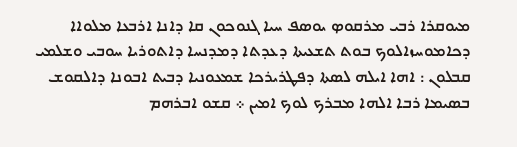ܡܝܘܩܪܐ ܪܒܝ ܡܪܩܘܤ ܝܘܣܦ ܚܝܐ ܓܢܘܟܘܢ ܩܐ ܕܐܢܐ ܐܪܒܥܐ ܡܠܘܐܐ ܕܟܐܡܘܚܙܐܠܘܟ ܒܘܬ ܬܫܥܝܬܐ ܕܥܕܬܐ ܕܡܕܢܚܐ ܕܐܬܘܪܝܐ ܚܘܒܝ ܘܫܠܡܝ ܩܒܠܘܢ : ܐܗܐ ܐܝܠܗ ܠܤܬܐ ܕܦܛܪܝܪܟܐ ܫܡܥܘܢܝܐ ܕܒܝܬ ܐܒܘܢܐ ܕܐܠܩܘܫ ܒܤܝܡܐ ܪܒܐ ܐܠܗܐ ܡܒܪܟ ܠܘܟ ܐܡܝܢ ܀ ܩܫܘ ܐܒܪܗܡ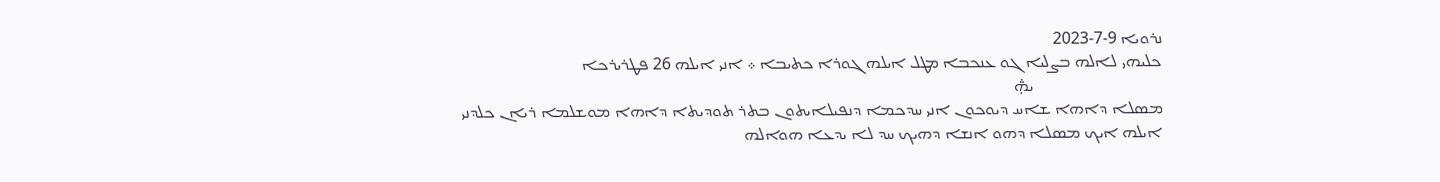ܢܪܘܝܐ 9-7-2023
ܟܠܝܗܝ ܠܐܠܗ ܒܨܠܝܐ ܓܘ ܥܢܟܒܐ ܡܛܠ ܐܝܠܗ ܓܘܪܐ ܟܬܝܒܐ ܀ ܐܢܝ ܐܝܠܗ 26 ܦܛܪܝܪܟܐ
                               ܞ
ܡܤܠܐ ܕܐܗܐ ܫܐܚ ܕܝܘܟܘܢ ܐܢܝ ܚܕܟܡܐ ܕܢܦܝܠܐܝܬܘܢ ܒܬܪ ܬܘܕܝܬܐ ܕܐܗܐ ܡܘܫܠܡܐ ܪܝܐܢ ܟܠܕܢܝ ܐܝܠܗ ܐܝܟ ܡܤܠܐ ܕܗܘ ܐܢܫܐ ܕܗܝܟ ܚܕ ܠܐ ܝܕܥܐ ܗܘܐܠܗ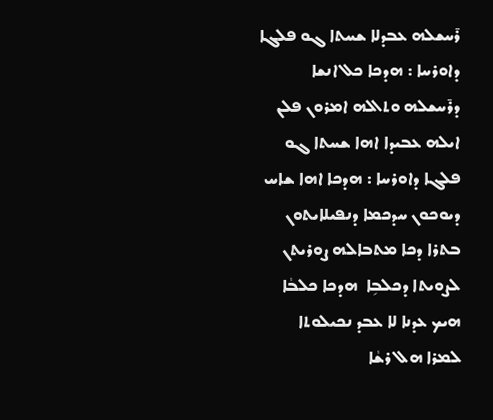ܪ̄ܚܫܠܗ ܥܒܕܠܐ ܫܚܬܐ ܓܘ ܦܠܓܐ ܕܐܘܪܚܐ : ܗܕܟܐ ܟܠ ܐܢܫܐ ܕܪ̄ܚܫܠܗ ܘܬܐܠܗ ܐܡܪܘܢ ܦܠܢ ܐܝܠܗ ܥܒܝܕܐ ܐܗܐ ܫܚܬܐ ܓܘ ܦܠܓܐ ܕܐܘܪܚܐ : ܗܕܟܐ ܐܗܐ ܫܐܚ ܕܝܘܟܘܢ ܚܕܟܡܐ ܕܢܦܝܠܐܝܬܘܢ ܒܬܪܐ ܕܟܐ ܡܬܒܐܠܗ ܨܘܪܝܬܢ ܠܨܘܝܬܐ ܕܟܠܒܹܐ  ܗܕܟܐ ܟܠܒܵܐ ܗܝܟ ܥܕܢܐ ܠܐ ܥܒܕ ܢܟܝܠܘܬܐ ܠܡܪܐ ܗܠ ܪܫܵܐ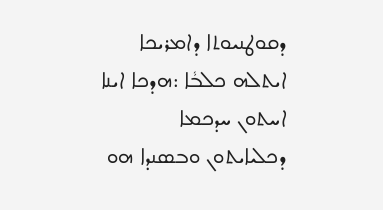ܕܩܘܛܢܝܘܬܐ ܕܐܡܪܝܟܐ ܐܝܬܠܗ ܟܠܒܵܐ :ܗܕܟܐ ܐܝܢܐ ܐܚܬܘܢ ܚܕܟܡܐ ܕܟܠܝܐܝܬܘܢ ܘܒܤܢܕܐ ܗܘ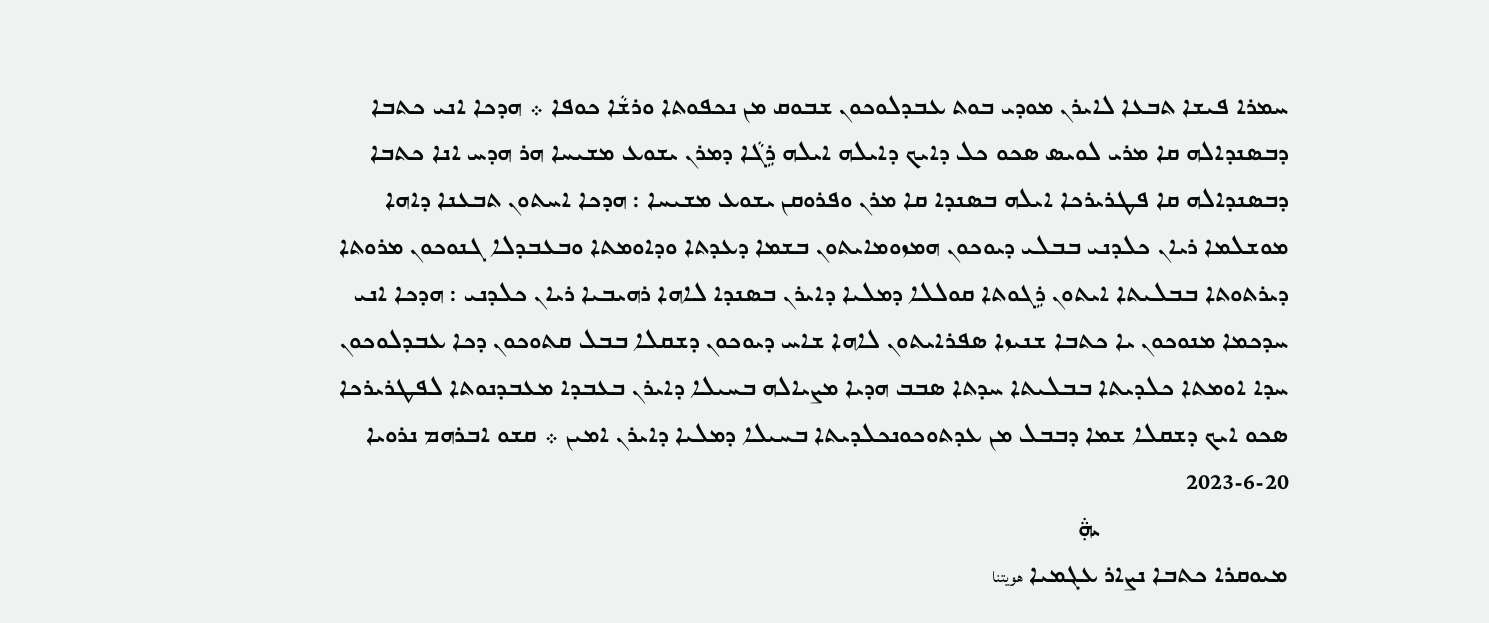ܚܡܪܐ ܦܝܫܐ ܬܒܥܐ ܠܐܝܪܢ ܡܘܕܝ ܒܘܬ ܥܒܕܠܘܟܘܢ ܫܒܘܩ ܡܢ ܢܟܦܘܬܐ ܘܪܫܵܐ ܟܘܦܐ ܀ ܗܕܟܐ ܐܢܝ ܟܬܒܐ ܕܒܤܢܕܐܠܗ ܩܐ ܡܪܝ ܠܘܝܤ ܤܟܘ ܟܠ ܕܐܝܟ ܕܐܝܠܗ ܐܝܠܗ ܪܹܓܵܐ ܕܡܪܢ ܝܫܘܥ ܡܫܝܚܐ ܗܪ ܗܕܚ ܐܢܐ ܟܬܒܐ ܕܒܤܢܕܐܠܗ ܩܐ ܦܛܪܝܪܟܐ ܐܝܠܗ ܒܤܢܕܐ ܩܐ ܡܪܢ ܘܦܪܘܩܢ ܝܫܘܥ ܡܫܝܚܐ : ܗܕܟܐ ܐܚܬܘܢ ܬܒܥܢܐ ܕܐܗܐ ܡܘܫܠܡܐ ܪܝܐܢ ܟܠܕܢܝ ܒܒܠܝ ܕܝܘܟܘܢ ܗܡܙܘܡܐܝܬܘܢ ܒܫܡܐ ܕܥܕܬܐ ܘܕܐܘܡܬܐ ܘܒܥܒܕܠܐ ܓܢܘܟܘܢ ܡܪܘܬܐ ܕܝܪܬܘܬܐ ܒܒܠܝܬܐ ܐܝܬܘܢ ܪܹܓܘܬܐ ܩܘܠܠܐ ܕܡܠܝܐ ܕܐܝܪܢ ܒܤܢܕܐ ܠܐܗܐ ܪܗܝܒܝܐ ܪܝܐܢ ܟܠܕܢܝ : ܗܕܟܐ ܐܢܝ ܚܕܟܡܐ ܡܢܘܟܘܢ ܝܐ ܟܬܒܐ ܫܢܝܙܐ ܤܦܪܐܝܬܘܢ ܠܐܗܐ ܫܐܚ ܕܝܘܟܘܢ ܕܫܩܠܐ ܒܒܠ ܩܬܘܟܘܢ ܕܟܐ ܥܒܕܠܘܟܘܢ ܚܕܐ ܐܘܡܬܐ ܟܠܕܝܬܐ ܒܒܠܝܬܐ ܚܕܬܐ ܤܒܒ ܗܕܝܐ ܡܨܝܐܠܗ ܒܚܝܠܐ ܕܐܝܪܢ ܒܥܒܕܐ ܡܥܒܕܢܘܬܐ ܠܦܛܪܝܪܟܐ ܣܟܘ ܐܝܟ ܕܫܩܠܐ ܫܡܐ ܕܒܒܠ ܡܢ ܥܕܬܘܟܘܢܟܠܕܝܬܐ ܒܚܝܠܐ ܕܡܠܝܐ ܕܐܝܪܢ ܐܡܝܢ ܀ ܩܫܘ ܐܒܪܗܡ ܢܪܘܝܐ 20-6-2023
                            ܞ
ܡܝܘܩܪܐ ܟܬܒܐ ܢܨܐܪ ܥܓܡܝܐ هويتنا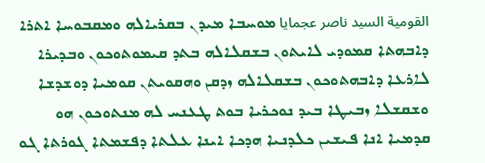القومية السيد ناصر عجمايا ܡܘܚܒܐ ܡܝܕܢ ܒܩܪܝܐܠܗ ܘܡܩܒܘܚܐ ܐܬܪܐ ܕܐܒܗܬܐ ܩܡܘܕܝ ܠܐܝܬܘܢ ܒܫܩܠܐܠܗ ܒܬܕ ܩܝܡܘܬܘܟܘܢ ܘܒܕܝܪܐ ܠܐܪܥܐ ܕܐܒܗܬܘܟܘܢ ܒܫܩܠܐܠܗ ܙܕܩܢ ܘܗܩܘܝܬܢ ܩܘܡܝܐ ܕܘܫܕܫܐ ܘܫܩܫܠܐ ܙܒܝܛܐ ܒܝܕ ܢܘܟܪܝܐ ܒܘܬ ܛܥܢܚ ܠܗ ܡܢܬܘܟܘܢ ܗܘ ܩܕܡܝܐ ܐܢܐ ܦܝܫܝܢ ܟܠܕܢܝܐ ܗܕܟܐ ܐܝܢܐ ܥܠܬܐ ܕܦܫܡܬܐ ܓܘܪܬܐ ܓܘ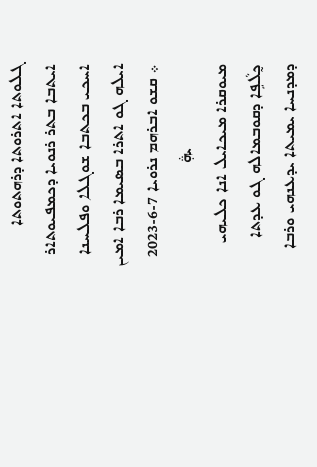ܓܠܘܬܐ ܐܬܪܘܬܐ ܕܪܗܬܘܬܐ ܐܝܬܒܐ ܒܬܪ ܪܢܘܝܐ ܕܟܡܦܝܘܬܐܪ ܐܚܟܝ ܒܟܬܒܐ ܫܘܓܠܐ ܘܦܠܚܢܐ ܐܝܠܗ ܓܘ ܐܬܪܐ ܒܤܝܡܐ ܪܒܐ ܐܡܝܢ ܀ ܩܫܘ ܐܒܪܗܡ ܢܪܘܝܐ 7-6-2023
                   ܞ
ܡܝܘܩܪܐ ܡܝܟܐܝܠ ܐܢܐ ܟܠܝܗܝ ܟ̰ܠܵܦܹܐ ܕܩܘܒܡܐܠܗ ܓܘ ܥܕܬܐ ܕܡܕܢܚܐ ܝܡܝܬܐ ܝܕܥܢܗܝ ܘܪܒܐ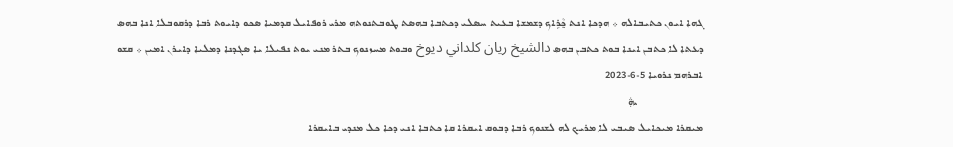ܓܗܐ ܐܝܘܢ ܟܬܝܒܐܠܗ ܀ ܗܕܟܐ ܐܢܬ ܟ̰ܵܪܹܐܟ ܕܫܡܫܐ ܒܥܝܬ ܚܤܠܝ ܕܟܬܒܐ ܒܗܤܬ ܛܘܒܬܢܘܬܗ ܡܪܝ ܪܘܦܐܝܠ ܩܕܡܝܐ ܣܟܘ ܕܐܝܘܬ ܪܒܐ ܕܪܩܘܒܠܐ ܐܢܐ ܒܗܤ ܕܥܬܐ ܠܐ ܟܬܒܢ ܐܝܢܐ ܒܘܬ ܟܬܒܢ ܒܗܤ دالشيخ ريان كلداني ديوخ ܘܒܘܬ ܡܚܙܢܘܟ ܒܬܪ ܡܢܝ ܝܘܬ ܢܦܝܠܐ ܝܐ ܣܓܕܢܐ ܕܡܠܝܐ ܕܐܝܪܢ ܐܡܝܢ ܀ ܩܫܘ ܐܒܪܗܡ ܢܪܘܝܐ 5-6-2023
                        ܞ
ܡܝܩܪܐ ܡܝܟܐܝܠ ܤܝܒܝ ܠܐ ܡܪܝܟ ܠܗ ܠܫܢܘܟ ܪܒܐ ܕܒܘܩ ܐܝܩܪܐ ܩܐ ܟܬܒܐ ܐܢܝ ܕܟܐ ܟܠ ܡܢܕܝ ܒܐܝܩܪܐ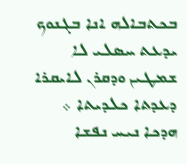ܒܟܬܒܐܠܗ ܐܢܐ ܒܓܢܘܟ ܝܕܥܬ ܚܤܠܝ ܠܐ ܫܡܛܝܢ ܘܕܩܪܢ ܠܐܝܩܪܐ ܕܥܕܬܐ ܟܠܕܝܬܐ ܀ ܗܕܟܐ ܢܝܚ ܢܦܫܐ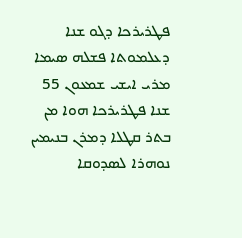ܦܛܪܝܪܟܐ ܕܓܘ ܫܢܐ ܕܥܠܡܘܬܐ ܦܫܠܗ ܣܝܡܐ ܡܪܝ ܐܝܫܝ ܫܡܥܘܢ 55 ܫܢܐ ܦܛܪܝܪܟܐ ܗܘܐ ܡܢ ܒܬܪ ܩܛܠܐ ܕܡܪܢ ܒܢܝܡܝܢ ܢܘܗܪܐ ܠܤܕܘܩܐ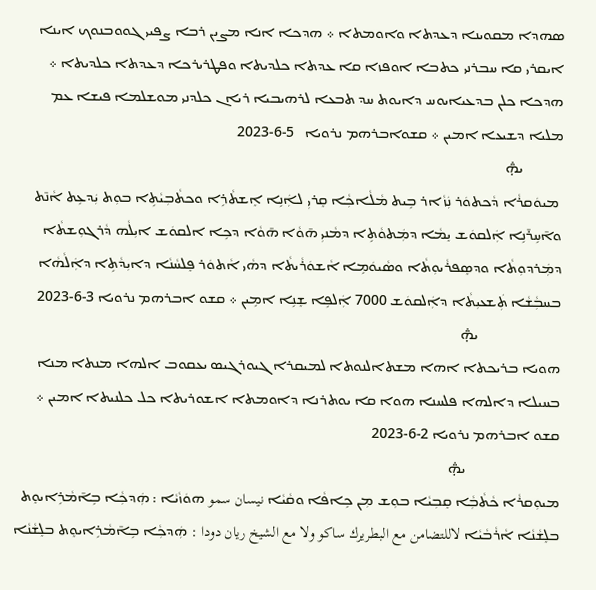ܤܗܕܐ ܡܩܘܝܢܐ ܕܥܕܬܐ ܘܐܘܡܬܐ ܀ ܗܕܟܐ ܐܢܐ ܡܨܝܢ ܪܒܐ ܨܦܝܝ ܓܘܘܒܢܘܟ ܐܝܢܐ ܐܝܩܪܝ ܩܐ ܚܒܪܢܝ ܟܬܒܐ ܐܘܦܙܐ ܩܐ ܥܕܬܐ ܟܠܕܝܬܐ ܘܦܛܪܝܪܟܐ ܕܥܕܬܐ ܟܠܕܝܬܐ ܀ ܗܕܟܐ ܟܠܢ ܒܕܥܝܐܝܘܚ ܕܐܝܘܬ ܚܕ ܬܒܥܐ ܠܪܗܝܒܝܐ ܪܝܐܢ ܟܠܕܢܝ ܡܘܫܠܡܐ ܦܝܫܐ ܥܡ ܡܠܝܐ ܕܫܝܥܐ ܐܡܝܢ ܀ ܩܫܘܐܒܪܗܡ ܢܪܘܝܐ   5-6-2023
           ܞ
 ܡܝܘܿܩܪܵܐ ܕܵܟܬܘܿܪ ܢܲܙܵܐܪ ܒܹܝܬ ܡܵܠܵܐܟܼܵܐ ܩܸܪܝܼ ܠܐܲܢܹܐ ܐܸܫܬܵܪܹܐ ܘܟܬܵܒܼܝܵܬܹܐ ܒܘܼܬ ܝܲܕܥܹܬ ܐܵܢ̄ܬ ܘܐ̄ܚܹܪ̄ܢܹܐ ܐܲܠܩܘܿܫ ܝܸܡܵܐ ܕܡܲܬܘܵܬܹܐ ܕܡܵܢܝܼ ܗ̄ܘܵܐ ܗ̄ܘܵܐ ܕܟܹܐ ܐܠܩܘܿܫ ܐܝܼܠܵܗ ܕܵܪܓܘܼܫܬܵܐ ܕܡܲܪܕܘܼܬܵܐ ܘܕܤܸܦܪܵܝܘܼܬܵܐ ܘܣܵܝܘܿܡܹܐ ܐܵܫܘܿܪܵܝܬܵܐ ܕܗܵܝ ܐܵܬܘܿܪ ܦܸܠܚܵܢܵܐ ܕܐܝܼܕܵܬܹܐ ܕܐܲܠܵܗܵܐ ܒܚܒܼܵܫܵܐ ܬܲܫܥܝܼܬܵܐ ܕܐܲܠܩܘܿܫ 7000 ܐܲܠܦܹܐ ܫܸܢܹܐ ܐܡܹܝܢ ܀ ܩܫܘ ܐܒܪܗܡ ܢܪܘܝܐ 3-6-2023
                       ܞ
ܗܘܝܐ ܒܪܝܟܬܐ ܐܗܐ ܡܫܬܐܠܢܘܬܐ ܠܡܝܩܪܐ ܓܝܘܪܓܝܣ ܝܥܩܘܒ ܐܠܗܐ ܡܢܬܐ ܡܢܐ ܒܚܝܠܐ ܕܐܠܗܐ ܦܠܚܢܐ ܗܘܐ ܩܐ ܝܘܬܪܢܐ ܕܐܘܡܬܐ ܐܫܘܪܝܬܐ ܟܠ ܟܠܢܝܬܐ ܐܡܝܢ ܀ ܩܫܘ ܐܒܪܗܡ ܢܪܘܝܐ 2-6-2023
                          ܞ
ܡܝܘܼܩܪܵܐ ܟܵܬܵܒܼܵܐ ܩܸܒܼܝܵܐ ܒܘܼܫ ܡܼܢ ܟܹܐܦܵܐ ܘܩܵܝܵܐ نيسان سمو ܗܘܿܙܵܝܵܐ : ܗܲܕܟܼܵܐ ܒܹܐ̄ܡܵܪܹܐܝܘܸܬ ܒܠܸܫܵܢܵܐ ܐܵܪܵܒܵܝܵܐ لاللتضامن مع البطريرك ساكو ولا مع الشيخ ريان دودا : ܗܲܕܟܼܵܐ ܒܹܐ̄ܡܵܪܹܐܝܘܸܬ ܒܠܸܫܵܢܵܐ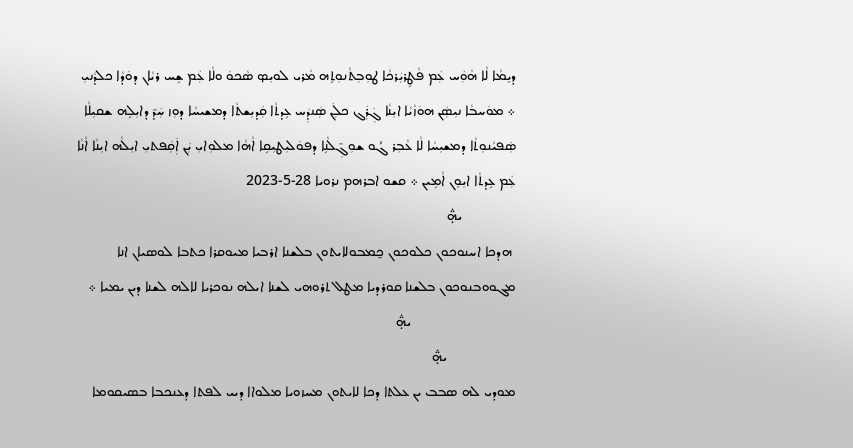ܕܝܸܡܵܐ ܠܵܐ ܗܵܘܲܚ ܥܲܡ ܦܵܛܹܪܝܲܪܟܵܐ ܛܘܼܒܼܬܵܢܘܼܬܹܗ ܡܵܪܝ ܠܘܝܼܤ ܤܵܟܘܿ ܘܠܵܐ ܥܲܡ ܫܹܚ ܪܝܵܐܢ ܕܘܿܕܵܐ ܟܠܕܵܢܝܼ ܀ ܡܘܿܚܒܵܐ ܢܝܼܤܲܢ ܗܘܿܙܵܝܵܐ ܐܝܼܢܵܐ ܓܲܪܲܓ ܟܠܲܢ ܤܲܢܕܲܚ ܥܹܕܬܵܐ ܩܲܕܝܼܫܬܵܐ ܕܡܫܝܚܵܐ ܕܘܼܙ ܚܲܕ̄ ܕܐܝܼܠܹܗ ܫܩܝܼܠܵܐ ܤܲܦܝܵܢܘܼܬܵܐ ܕܡܫܝܼܚܵܐ ܠܵܐ ܥܵܒܼܪ ܓܳܘ ܫܘܼܓܼ̄ܠܵܢܹܐ ܕܦܘܿܠܝܼܛܝܼܩܹܐ ܐܵܗܵܐ ܡܠܘܼܐܝܼ ܝܲܢ ܐܲܩܲܦܬܝܼ ܐܝܼܠܵܗ ܐܝܼܢܵܐ ܐܵܢܵܐ ܥܲܡ ܥܹܕܬܵܐ ܐܝܼܘܸܢ ܐܵܡܹܝܢ ܀ ܩܫܘ ܐܒܪܗܡ ܢܪܘܝܐ 28-5-2023
               ܞ
 ܗܕܟܐ ܐܚܢܘܟܘܢ ܟܠܘܟܘܢ ܟ̰ܡܒܘܠܐܝܬܘܢ ܒܠܫܢܐ ܐܪܒܝܐ ܡܝܘܩܪܐ ܟܬܒܐ ܠܘܣܝܐܢ ܐܢܐ ܡܓܘܘܒܢܘܟܘܢ ܒܠܫܢܐ ܩܘܪܕܝܐ ܡܛܠ ܬܪܘܗܝ ܠܫܢܐ ܐܝܠܗ ܢܘܟܪܝܐ ܠܐܠܗ ܠܫܢܐ ܕܝܢ ܝܡܝܐ ܀
                             ܞ
                   ܞ
ܡܘܕܝ ܠܗ ܤܒܒ ܝܢ ܥܠܬܐ ܕܟܐ ܠܐܝܬܘܢ ܡܚܙܘܝܐ ܡܠܘܐܐ ܕܝܝ ܠܦܬܐ ܕܥܢܟܒܐ ܒܤܝܩܘܡܐ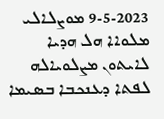9-5-2023 ܡܘܨܠܐܠܝ ܡܠܘܐܐ ܗܠ ܗܕܝܐ ܠܐܝܬܘܢ ܡܨܠܘܝܐܠܗ ܠܦܬܐ ܕܥܢܟܒܐ ܒܤܝܡܐ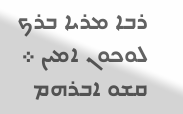ܪܒܐ ܡܪܝܐ ܒܪܟ ܠܘܟܘܢ ܐܡܝܢ ܀  ܩܫܘ ܐܒܪܗܡ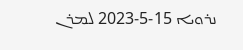ܢܪܘܝܐ 15-5-2023 ܠܡܪܢ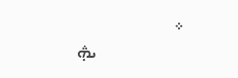܀
                       ܞ